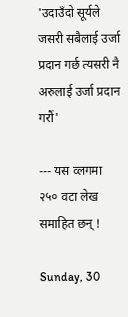'उदाउँदो सूर्यले जसरी सबैलाई उर्जा प्रदान गर्छ त्यसरी नै अरुलाई उर्जा प्रदान गरौं'

--- यस व्लगमा २५० वटा लेख समाहित छन् !

Sunday, 30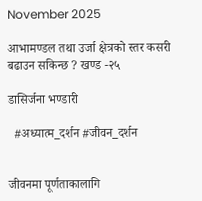November 2025

आभामण्डल तथा उर्जा क्षेत्रको स्तर कसरी बढाउन सकिन्छ ? खण्ड -२५

डासिर्जना भण्डारी

  #अध्यात्म_दर्शन #जीवन_दर्शन


जीवनमा पूर्णताकालागि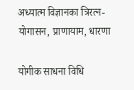अध्यात्म विज्ञानका त्रिरत्न- योगासन, प्राणायाम, धारणा

योगीक साधना विधि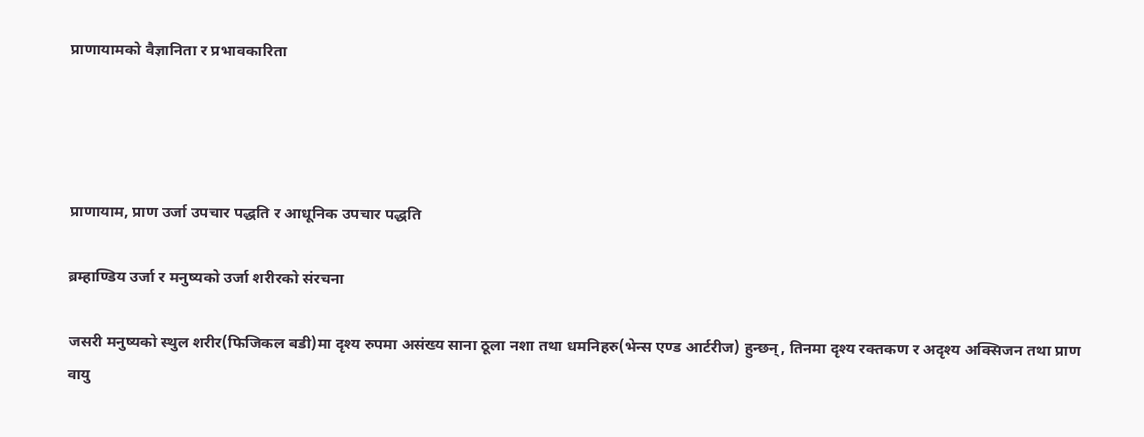प्राणायामको वैज्ञानिता र प्रभावकारिता




प्राणायाम, प्राण उर्जा उपचार पद्धति र आधूनिक उपचार पद्धति

ब्रम्हाण्डिय उर्जा र मनुष्यको उर्जा शरीरको संरचना

जसरी मनुष्यको स्थुल शरीर(फिजिकल बडी)मा दृश्य रुपमा असंख्य साना ठूला नशा तथा धमनिहरु(भेन्स एण्ड आर्टरीज) हुन्छन्, तिनमा दृश्य रक्तकण र अदृश्य अक्सिजन तथा प्राण वायु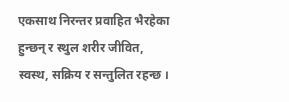एकसाथ निरन्तर प्रवाहित भैरहेका हुन्छन् र स्थुल शरीर जीवित, स्वस्थ, सक्रिय र सन्तुलित रहन्छ ।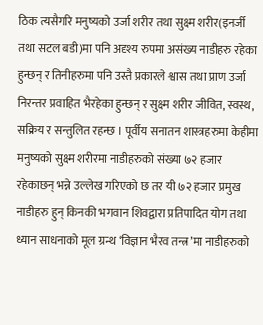ठिक त्यसैगरि मनुष्यको उर्जा शरीर तथा सुक्ष्म शरीर(इनर्जी तथा सटल बडी)मा पनि अदृश्य रुपमा असंख्य नाडीहरु रहेका हुन्छन् र तिनीहरुमा पनि उस्तै प्रकारले श्वास तथा प्राण उर्जा निरन्तर प्रवाहित भैरहेका हुन्छन् र सुक्ष्म शरीर जीवित, स्वस्थ, सक्रिय र सन्तुलित रहन्छ । पूर्वीय सनातन शास्त्रहरुमा केहीमा मनुष्यको सुक्ष्म शरीरमा नाडीहरुको संख्या ७२ हजार रहेकाछन् भन्ने उल्लेख गरिएको छ तर यी ७२ हजार प्रमुख नाडीहरु हुन् किनकी भगवान शिवद्वारा प्रतिपादित योग तथा ध्यान साधनाको मूल ग्रन्थ ‘विज्ञान भैरव तन्त्र’मा नाडीहरुको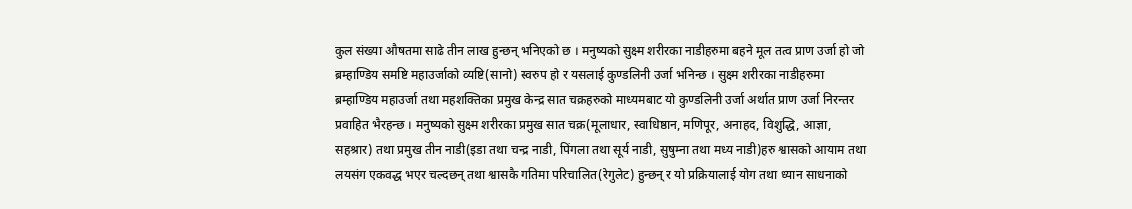कुल संख्या औषतमा साढे तीन लाख हुन्छन् भनिएको छ । मनुष्यको सुक्ष्म शरीरका नाडीहरुमा बहने मूल तत्व प्राण उर्जा हो जो ब्रम्हाण्डिय समष्टि महाउर्जाको व्यष्टि(सानो) स्वरुप हो र यसलाई कुण्डलिनी उर्जा भनिन्छ । सुक्ष्म शरीरका नाडीहरुमा ब्रम्हाण्डिय महाउर्जा तथा महशक्तिका प्रमुख केन्द्र सात चक्रहरुको माध्यमबाट यो कुण्डलिनी उर्जा अर्थात प्राण उर्जा निरन्तर प्रवाहित भैरहन्छ । मनुष्यको सुक्ष्म शरीरका प्रमुख सात चक्र(मूलाधार, स्वाधिष्ठान, मणिपूर, अनाहद, विशुद्धि, आज्ञा, सहश्रार) तथा प्रमुख तीन नाडी(इडा तथा चन्द्र नाडी, पिंगला तथा सूर्य नाडी, सुषुम्ना तथा मध्य नाडी)हरु श्वासको आयाम तथा लयसंग एकवद्ध भएर चल्दछन् तथा श्वासकै गतिमा परिचालित(रेगुलेट) हुन्छन् र यो प्रक्रियालाई योग तथा ध्यान साधनाको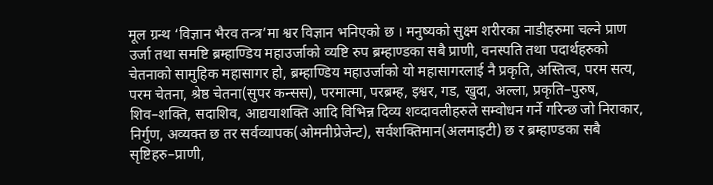मूल ग्रन्थ ‘विज्ञान भैरव तन्त्र’मा श्वर विज्ञान भनिएको छ । मनुष्यको सुक्ष्म शरीरका नाडीहरुमा चल्ने प्राण उर्जा तथा समष्टि ब्रम्हाण्डिय महाउर्जाको व्यष्टि रुप ब्रम्हाण्डका सबै प्राणी, वनस्पति तथा पदार्थहरुको चेतनाको सामुहिक महासागर हो, ब्रम्हाण्डिय महाउर्जाको यो महासागरलाई नै प्रकृति, अस्तित्व, परम सत्य, परम चेतना, श्रेष्ठ चेतना(सुपर कन्सस), परमात्मा, परब्रम्ह, इश्वर, गड, खुदा, अल्ला, प्रकृति–पुरुष, शिव–शक्ति, सदाशिव, आद्ययाशक्ति आदि विभिन्न दिव्य शव्दावलीहरुले सम्वोधन गर्ने गरिन्छ जो निराकार, निर्गुण, अव्यक्त छ तर सर्वव्यापक(ओमनीप्रेजेन्ट), सर्वशक्तिमान(अलमाइटी) छ र ब्रम्हाण्डका सबै सृष्टिहरु–प्राणी,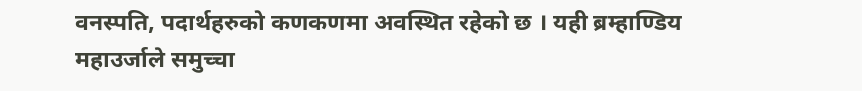वनस्पति, पदार्थहरुको कणकणमा अवस्थित रहेको छ । यही ब्रम्हाण्डिय महाउर्जाले समुच्चा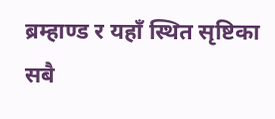ब्रम्हाण्ड र यहाँ स्थित सृष्टिका सबै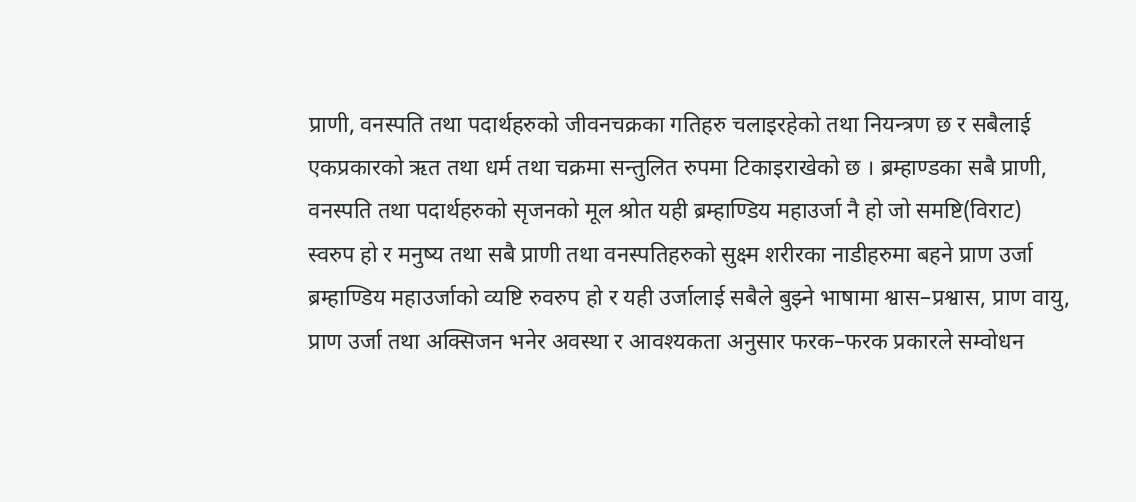प्राणी, वनस्पति तथा पदार्थहरुको जीवनचक्रका गतिहरु चलाइरहेको तथा नियन्त्रण छ र सबैलाई एकप्रकारको ऋत तथा धर्म तथा चक्रमा सन्तुलित रुपमा टिकाइराखेको छ । ब्रम्हाण्डका सबै प्राणी, वनस्पति तथा पदार्थहरुको सृजनको मूल श्रोत यही ब्रम्हाण्डिय महाउर्जा नै हो जो समष्टि(विराट) स्वरुप हो र मनुष्य तथा सबै प्राणी तथा वनस्पतिहरुको सुक्ष्म शरीरका नाडीहरुमा बहने प्राण उर्जा ब्रम्हाण्डिय महाउर्जाको व्यष्टि रुवरुप हो र यही उर्जालाई सबैले बुझ्ने भाषामा श्वास–प्रश्वास, प्राण वायु, प्राण उर्जा तथा अक्सिजन भनेर अवस्था र आवश्यकता अनुसार फरक–फरक प्रकारले सम्वोधन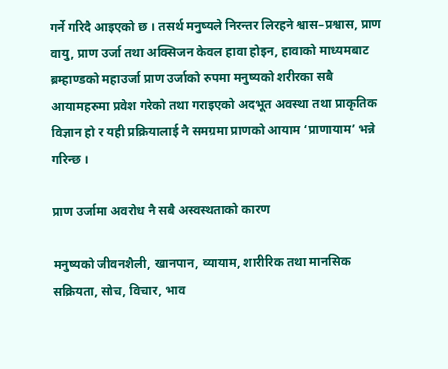गर्ने गरिदै आइएको छ । तसर्थ मनुष्यले निरन्तर लिरहने श्वास–प्रश्वास, प्राण वायु, प्राण उर्जा तथा अक्सिजन केवल हावा होइन, हावाको माध्यमबाट ब्रम्हाण्डको महाउर्जा प्राण उर्जाको रुपमा मनुष्यको शरीरका सबै आयामहरुमा प्रवेश गरेको तथा गराइएको अदभूत अवस्था तथा प्राकृतिक विज्ञान हो र यही प्रक्रियालाई नै समग्रमा प्राणको आयाम ‘प्राणायाम’ भन्ने गरिन्छ ।

प्राण उर्जामा अवरोध नै सबै अस्वस्थताको कारण

मनुष्यको जीवनशैली, खानपान, व्यायाम, शारीरिक तथा मानसिक सक्रियता, सोच, विचार, भाव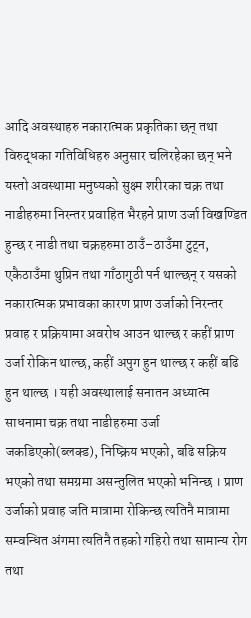आदि अवस्थाहरु नकारात्मक प्रकृतिका छन् तथा विरुद्धका गतिविधिहरु अनुसार चलिरहेका छन् भने यस्तो अवस्थामा मनुष्यको सुक्ष्म शरीरका चक्र तथा नाडीहरुमा निरन्तर प्रवाहित भैरहने प्राण उर्जा विखण्डित हुन्छ र नाडी तथा चक्रहरुमा ठाउँ–ठाउँमा टुट्न, एकैठाउँमा थुप्रिन तथा गाँठागुठी पर्न थाल्छन् र यसको नकारात्मक प्रभावका कारण प्राण उर्जाको निरन्तर प्रवाह र प्रक्रियामा अवरोध आउन थाल्छ र कहीं प्राण उर्जा रोकिन थाल्छ, कहीं अपुग हुन थाल्छ र कहीं बढि हुन थाल्छ । यही अवस्थालाई सनातन अध्यात्म साधनामा चक्र तथा नाडीहरुमा उर्जा जकडिएको(ब्लक्ड), निष्क्रिय भएको, बढि सक्रिय भएको तथा समग्रमा असन्तुलित भएको भनिन्छ । प्राण उर्जाको प्रवाह जति मात्रामा रोकिन्छ त्यतिनै मात्रामा सम्वन्धित अंगमा त्यतिनै तहको गहिरो तथा सामान्य रोग तथा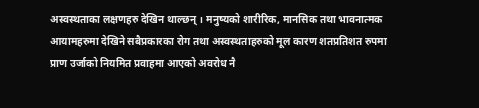अस्वस्थताका लक्षणहरु देखिन थाल्छन् । मनुष्यको शारीरिक, मानसिक तथा भावनात्मक आयामहरुमा देखिने सबैप्रकारका रोग तथा अस्वस्थताहरुको मूल कारण शतप्रतिशत रुपमा प्राण उर्जाको नियमित प्रवाहमा आएको अवरोध नै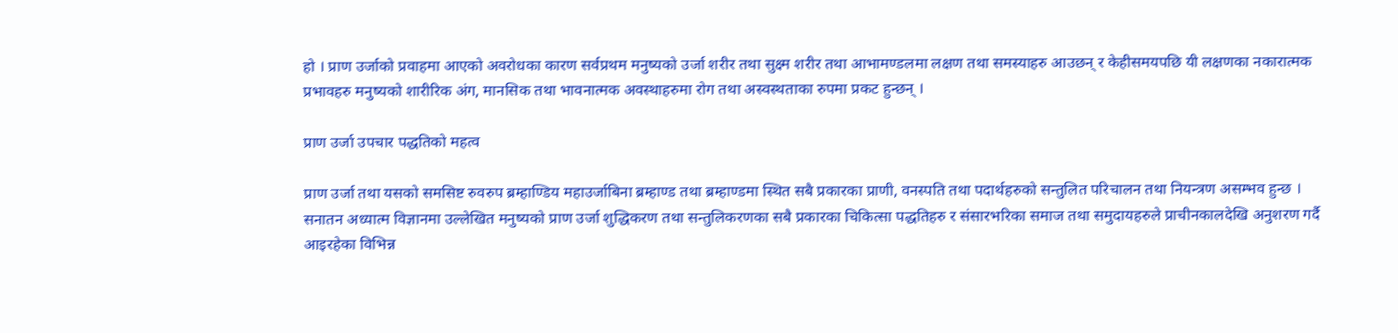हो । प्राण उर्जाको प्रवाहमा आएको अवरोधका कारण सर्वप्रथम मनुष्यको उर्जा शरीर तथा सुक्ष्म शरीर तथा आभामण्डलमा लक्षण तथा समस्याहरु आउछन् र केहीसमयपछि यी लक्षणका नकारात्मक प्रभावहरु मनुष्यको शारीरिक अंग, मानसिक तथा भावनात्मक अवस्थाहरुमा रोग तथा अस्वस्थताका रुपमा प्रकट हुन्छन् ।

प्राण उर्जा उपचार पद्धतिको महत्व

प्राण उर्जा तथा यसको समसिष्ट रुवरुप ब्रम्हाण्डिय महाउर्जाबिना ब्रम्हाण्ड तथा ब्रम्हाण्डमा स्थित सबै प्रकारका प्राणी, वनस्पति तथा पदार्थहरुको सन्तुलित परिचालन तथा नियन्त्रण असम्भव हुन्छ । सनातन अध्यात्म विज्ञानमा उल्लेखित मनुष्यको प्राण उर्जा शुद्धिकरण तथा सन्तुलिकरणका सबै प्रकारका चिकित्सा पद्धतिहरु र संसारभरिका समाज तथा समुदायहरुले प्राचीनकालदेखि अनुशरण गर्दै आइरहेका विभिन्न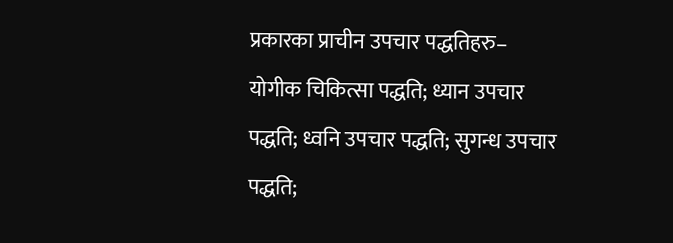प्रकारका प्राचीन उपचार पद्धतिहरु– योगीक चिकित्सा पद्धति; ध्यान उपचार पद्धति; ध्वनि उपचार पद्धति; सुगन्ध उपचार पद्धति;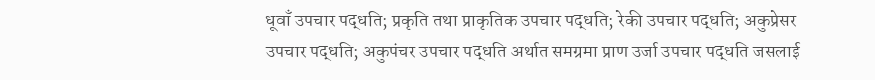धूवाँ उपचार पद्धति; प्रकृति तथा प्राकृतिक उपचार पद्धति; रेकी उपचार पद्धति; अकुप्रेसर उपचार पद्धति; अकुपंचर उपचार पद्धति अर्थात समग्रमा प्राण उर्जा उपचार पद्धति जसलाई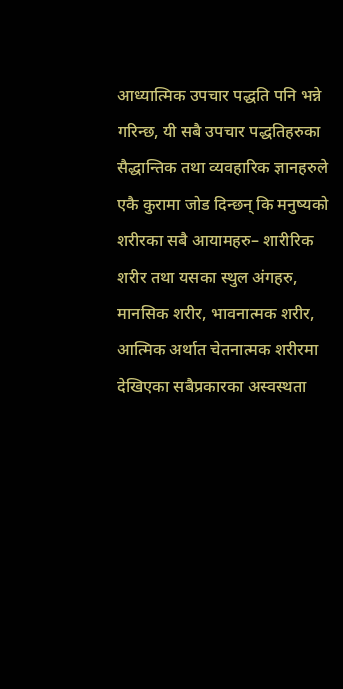आध्यात्मिक उपचार पद्धति पनि भन्ने गरिन्छ, यी सबै उपचार पद्धतिहरुका सैद्धान्तिक तथा व्यवहारिक ज्ञानहरुले एकै कुरामा जोड दिन्छन् कि मनुष्यको शरीरका सबै आयामहरु– शारीरिक शरीर तथा यसका स्थुल अंगहरु, मानसिक शरीर, भावनात्मक शरीर, आत्मिक अर्थात चेतनात्मक शरीरमा देखिएका सबैप्रकारका अस्वस्थता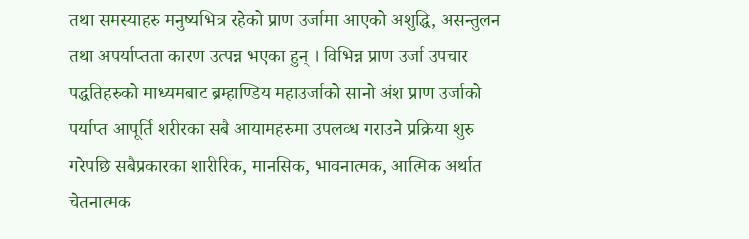तथा समस्याहरु मनुष्यभित्र रहेको प्राण उर्जामा आएको अशुद्धि, असन्तुलन तथा अपर्याप्तता कारण उत्पन्न भएका हुन् । विभिन्न प्राण उर्जा उपचार पद्धतिहरुको माध्यमबाट ब्रम्हाण्डिय महाउर्जाको सानो अंश प्राण उर्जाको पर्याप्त आपूर्ति शरीरका सबै आयामहरुमा उपलव्ध गराउने प्रक्रिया शुरु गरेपछि सबैप्रकारका शारीरिक, मानसिक, भावनात्मक, आत्मिक अर्थात चेतनात्मक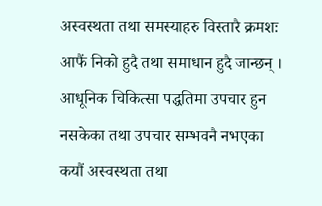अस्वस्थता तथा समस्याहरु विस्तारै क्रमशः आफैं निको हुदै तथा समाधान हुदै जान्छन् । आधूनिक चिकित्सा पद्धतिमा उपचार हुन नसकेका तथा उपचार सम्भवनै नभएका कयौं अस्वस्थता तथा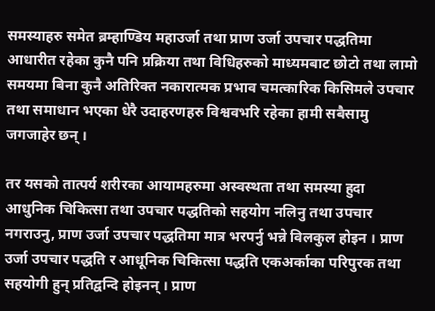समस्याहरु समेत ब्रम्हाण्डिय महाउर्जा तथा प्राण उर्जा उपचार पद्धतिमा आधारीत रहेका कुनै पनि प्रक्रिया तथा विधिहरुको माध्यमबाट छोटो तथा लामो समयमा बिना कुनै अतिरिक्त नकारात्मक प्रभाव चमत्कारिक किसिमले उपचार तथा समाधान भएका धेरै उदाहरणहरु विश्ववभरि रहेका हामी सबैसामु जगजाहेर छन् ।

तर यसको तात्पर्य शरीरका आयामहरुमा अस्वस्थता तथा समस्या हुदा आधुनिक चिकित्सा तथा उपचार पद्धतिको सहयोग नलिनु तथा उपचार नगराउनु, प्राण उर्जा उपचार पद्धतिमा मात्र भरपर्नु भन्ने विलकुल होइन । प्राण उर्जा उपचार पद्धति र आधूनिक चिकित्सा पद्धति एकअर्काका परिपुरक तथा सहयोगी हुन् प्रतिद्वन्दि होइनन् । प्राण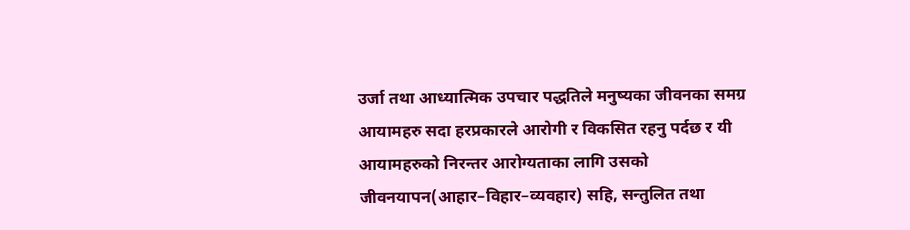उर्जा तथा आध्यात्मिक उपचार पद्धतिले मनुष्यका जीवनका समग्र आयामहरु सदा हरप्रकारले आरोगी र विकसित रहनु पर्दछ र यी आयामहरुको निरन्तर आरोग्यताका लागि उसको जीवनयापन(आहार–विहार–व्यवहार) सहि, सन्तुलित तथा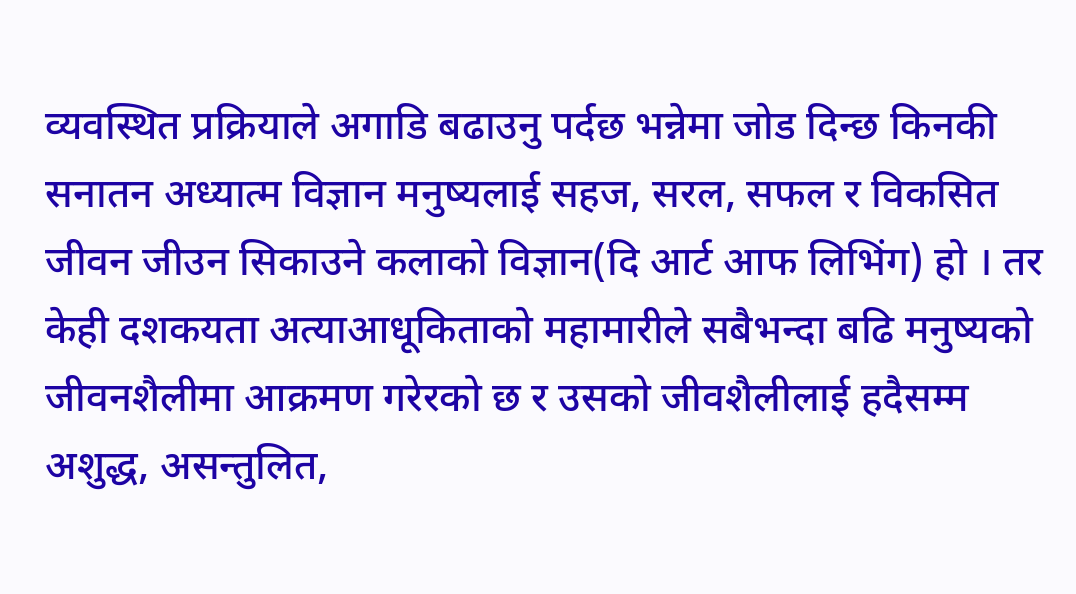व्यवस्थित प्रक्रियाले अगाडि बढाउनु पर्दछ भन्नेमा जोड दिन्छ किनकी सनातन अध्यात्म विज्ञान मनुष्यलाई सहज, सरल, सफल र विकसित जीवन जीउन सिकाउने कलाको विज्ञान(दि आर्ट आफ लिभिंग) हो । तर केही दशकयता अत्याआधूकिताको महामारीले सबैभन्दा बढि मनुष्यको जीवनशैलीमा आक्रमण गरेरको छ र उसको जीवशैलीलाई हदैसम्म अशुद्ध, असन्तुलित,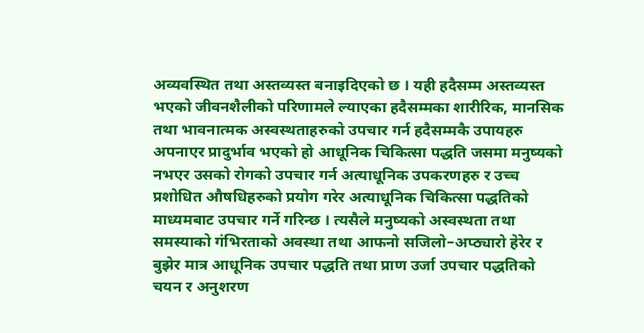अव्यवस्थित तथा अस्तव्यस्त बनाइदिएको छ । यही हदैसम्म अस्तव्यस्त भएको जीवनशैलीको परिणामले ल्याएका हदैसम्मका शारीरिक, मानसिक तथा भावनात्मक अस्वस्थताहरुको उपचार गर्न हदैसम्मकै उपायहरु अपनाएर प्रादुर्भाव भएको हो आधूनिक चिकित्सा पद्धति जसमा मनुष्यको नभएर उसको रोगको उपचार गर्न अत्याधूनिक उपकरणहरु र उच्च प्रशोधित औषधिहरुको प्रयोग गरेर अत्याधूनिक चिकित्सा पद्धतिको माध्यमबाट उपचार गर्ने गरिन्छ । त्यसैले मनुष्यको अस्वस्थता तथा समस्याको गंभिरताको अवस्था तथा आफनो सजिलो–अप्ठ्यारो हेरेर र बुझेर मात्र आधूनिक उपचार पद्धति तथा प्राण उर्जा उपचार पद्धतिको चयन र अनुशरण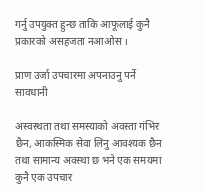गर्नु उपयुक्त हुन्छ ताकि आफूलाई कुनै प्रकारको असहजता नआओस ।

प्राण उर्जा उपचारमा अपनाउनु पर्ने सावधानी

अस्वस्थता तथा समस्याको अवस्ता गंभिर छैन, आकस्मिक सेवा लिनु आवश्यक छैन तथा सामान्य अवस्था छ भने एक समयमा कुनै एक उपचार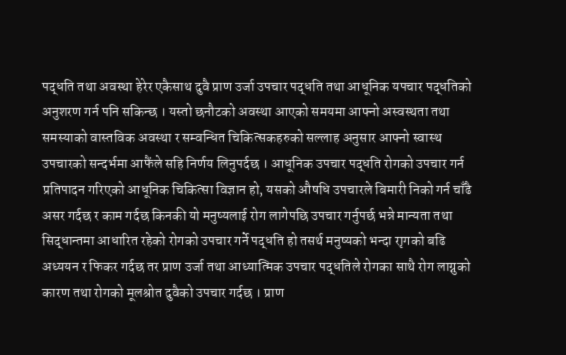पद्धति तथा अवस्था हेरेर एकैसाथ दुवै प्राण उर्जा उपचार पद्धति तथा आधूनिक यपचार पद्धतिको अनुशरण गर्न पनि सकिन्छ । यस्तो छनौटको अवस्था आएको समयमा आफ्नो अस्वस्थता तथा समस्याको वास्तविक अवस्था र सम्वन्धित चिकित्सकहरुको सल्लाह अनुसार आफ्नो स्वास्थ उपचारको सन्दर्भमा आफैंले सहि निर्णय लिनुपर्दछ । आधूनिक उपचार पद्धति रोगको उपचार गर्न प्रतिपादन गरिएको आधूनिक चिकित्सा विज्ञान हो, यसको औषधि उपचारले बिमारी निको गर्न चाँढै असर गर्दछ र काम गर्दछ किनकी यो मनुष्यलाई रोग लागेपछि उपचार गर्नुपर्छ भन्ने मान्यता तथा सिद्धान्तमा आधारित रहेको रोगको उपचार गर्ने पद्धति हो तसर्थ मनुष्यको भन्दा राृगको बढि अध्ययन र फिकर गर्दछ तर प्राण उर्जा तथा आध्यात्मिक उपचार पद्धतिले रोगका साथै रोग लाग्नुको कारण तथा रोगको मूलश्रोत दुवैको उपचार गर्दछ । प्राण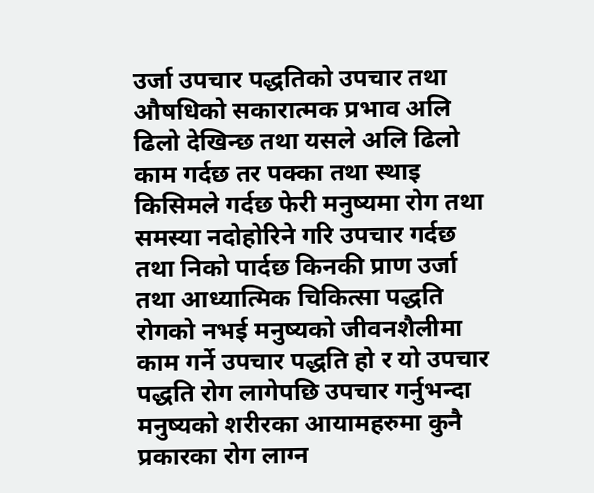उर्जा उपचार पद्धतिको उपचार तथा औषधिको सकारात्मक प्रभाव अलि ढिलो देखिन्छ तथा यसले अलि ढिलो काम गर्दछ तर पक्का तथा स्थाइ किसिमले गर्दछ फेरी मनुष्यमा रोग तथा समस्या नदोहोरिने गरि उपचार गर्दछ तथा निको पार्दछ किनकी प्राण उर्जा तथा आध्यात्मिक चिकित्सा पद्धति रोगको नभई मनुष्यको जीवनशैलीमा काम गर्ने उपचार पद्धति हो र यो उपचार पद्धति रोग लागेपछि उपचार गर्नुभन्दा मनुष्यको शरीरका आयामहरुमा कुनै प्रकारका रोग लाग्न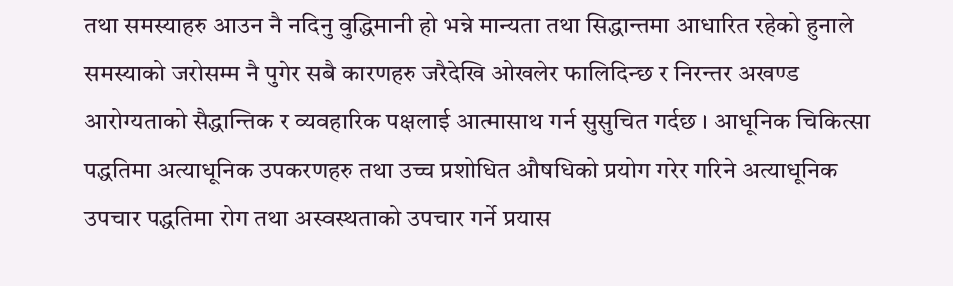तथा समस्याहरु आउन नै नदिनु वुद्धिमानी हो भन्ने मान्यता तथा सिद्धान्तमा आधारित रहेको हुनाले समस्याको जरोसम्म नै पुगेर सबै कारणहरु जरैदेखि ओखलेर फालिदिन्छ र निरन्तर अखण्ड आरोग्यताको सैद्धान्तिक र व्यवहारिक पक्षलाई आत्मासाथ गर्न सुसुचित गर्दछ । आधूनिक चिकित्सा पद्धतिमा अत्याधूनिक उपकरणहरु तथा उच्च प्रशोधित औषधिको प्रयोग गरेर गरिने अत्याधूनिक उपचार पद्धतिमा रोग तथा अस्वस्थताको उपचार गर्ने प्रयास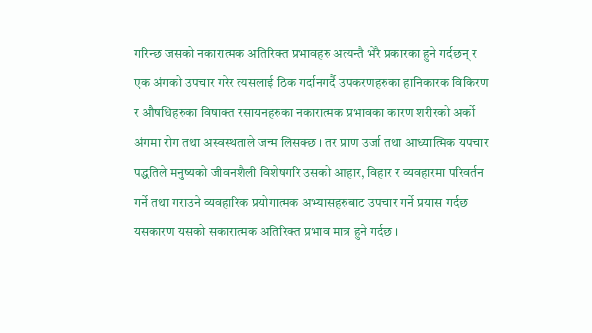गरिन्छ जसको नकारात्मक अतिरिक्त प्रभावहरु अत्यन्तै भेरै प्रकारका हुने गर्दछन् र एक अंगको उपचार गरेर त्यसलाई ठिक गर्दानगर्दै उपकरणहरुका हानिकारक विकिरण र औषधिहरुका विषाक्त रसायनहरुका नकारात्मक प्रभावका कारण शरीरको अर्को अंगमा रोग तथा अस्वस्थताले जन्म लिसक्छ । तर प्राण उर्जा तथा आध्यात्मिक यपचार पद्धतिले मनुष्यको जीवनशैली विशेषगरि उसको आहार, विहार र व्यवहारमा परिवर्तन गर्ने तथा गराउने व्यवहारिक प्रयोगात्मक अभ्यासहरुबाट उपचार गर्ने प्रयास गर्दछ यसकारण यसको सकारात्मक अतिरिक्त प्रभाव मात्र हुने गर्दछ ।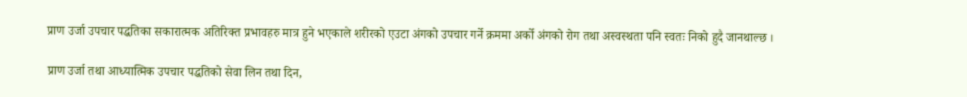प्राण उर्जा उपचार पद्धतिका सकारात्मक अतिरिक्त प्रभावहरु मात्र हुने भएकाले शरीरको एउटा अंगको उपचार गर्ने क्रममा अर्को अंगको रोग तथा अस्वस्थता पनि स्वतः निको हुदै जानथाल्छ ।

प्राण उर्जा तथा आध्यात्मिक उपचार पद्धतिको सेवा लिन तथा दिन,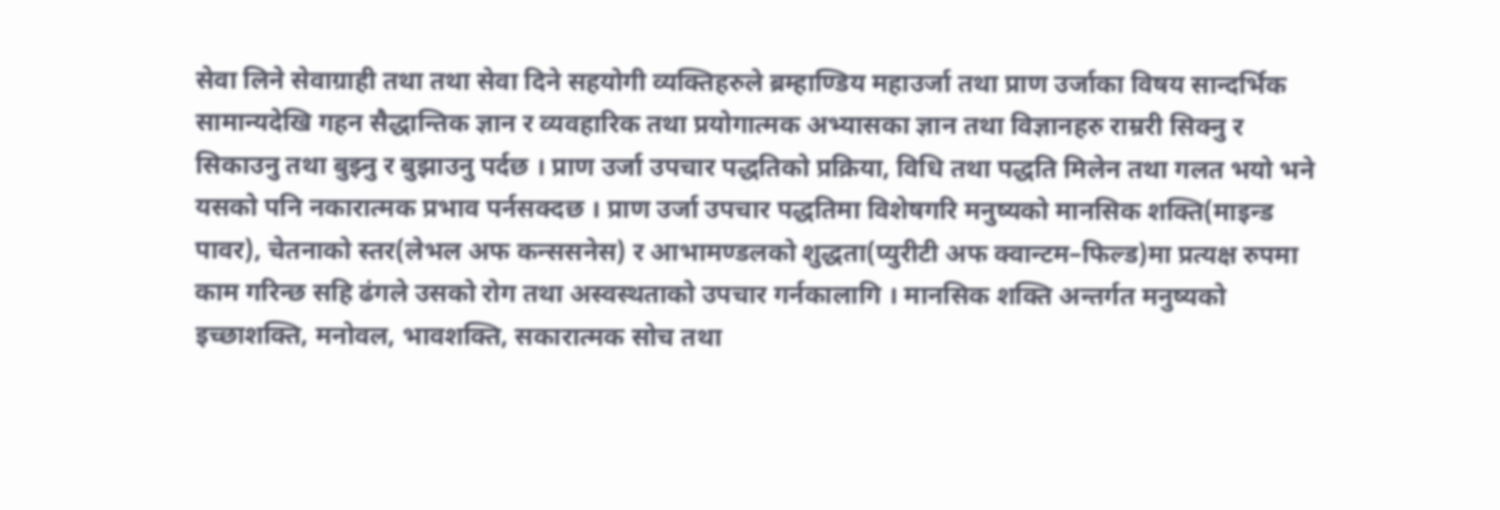सेवा लिने सेवाग्राही तथा तथा सेवा दिने सहयोगी व्यक्तिहरुले ब्रम्हाण्डिय महाउर्जा तथा प्राण उर्जाका विषय सान्दर्भिक सामान्यदेखि गहन सैद्धान्तिक ज्ञान र व्यवहारिक तथा प्रयोगात्मक अभ्यासका ज्ञान तथा विज्ञानहरु राम्ररी सिक्नु र सिकाउनु तथा बुझ्नु र बुझाउनु पर्दछ । प्राण उर्जा उपचार पद्धतिको प्रक्रिया, विधि तथा पद्धति मिलेन तथा गलत भयो भने यसको पनि नकारात्मक प्रभाव पर्नसक्दछ । प्राण उर्जा उपचार पद्धतिमा विशेषगरि मनुष्यको मानसिक शक्ति(माइन्ड पावर), चेतनाको स्तर(लेभल अफ कन्ससनेस) र आभामण्डलको शुद्धता(प्युरीटी अफ क्वान्टम–फिल्ड)मा प्रत्यक्ष रुपमा काम गरिन्छ सहि ढंगले उसको रोग तथा अस्वस्थताको उपचार गर्नकालागि । मानसिक शक्ति अन्तर्गत मनुष्यको इच्छाशक्ति, मनोवल, भावशक्ति, सकारात्मक सोच तथा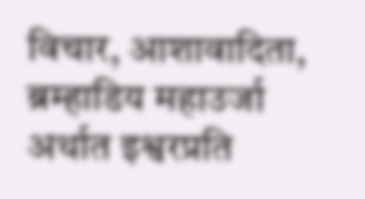विचार, आशावादिता, ब्रम्हाडिय महाउर्जा अर्थात इश्वरप्रति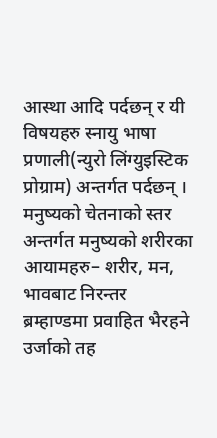आस्था आदि पर्दछन् र यी विषयहरु स्नायु भाषा प्रणाली(न्युरो लिंग्युइस्टिक प्रोग्राम) अन्तर्गत पर्दछन् । मनुष्यको चेतनाको स्तर अन्तर्गत मनुष्यको शरीरका आयामहरु– शरीर, मन, भावबाट निरन्तर ब्रम्हाण्डमा प्रवाहित भैरहने उर्जाको तह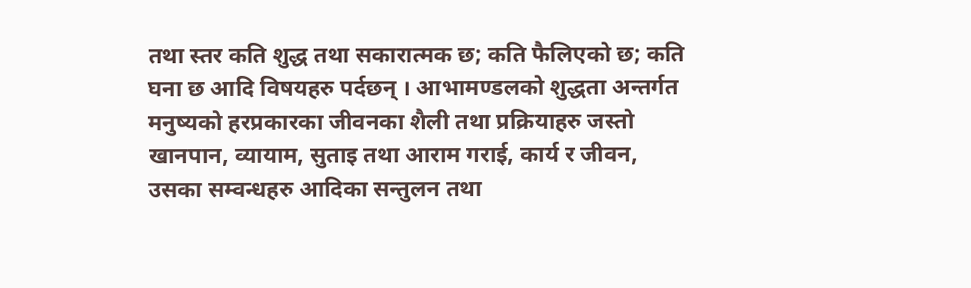तथा स्तर कति शुद्ध तथा सकारात्मक छ; कति फैलिएको छ; कति घना छ आदि विषयहरु पर्दछन् । आभामण्डलको शुद्धता अन्तर्गत मनुष्यको हरप्रकारका जीवनका शैली तथा प्रक्रियाहरु जस्तो खानपान, व्यायाम, सुताइ तथा आराम गराई, कार्य र जीवन, उसका सम्वन्धहरु आदिका सन्तुलन तथा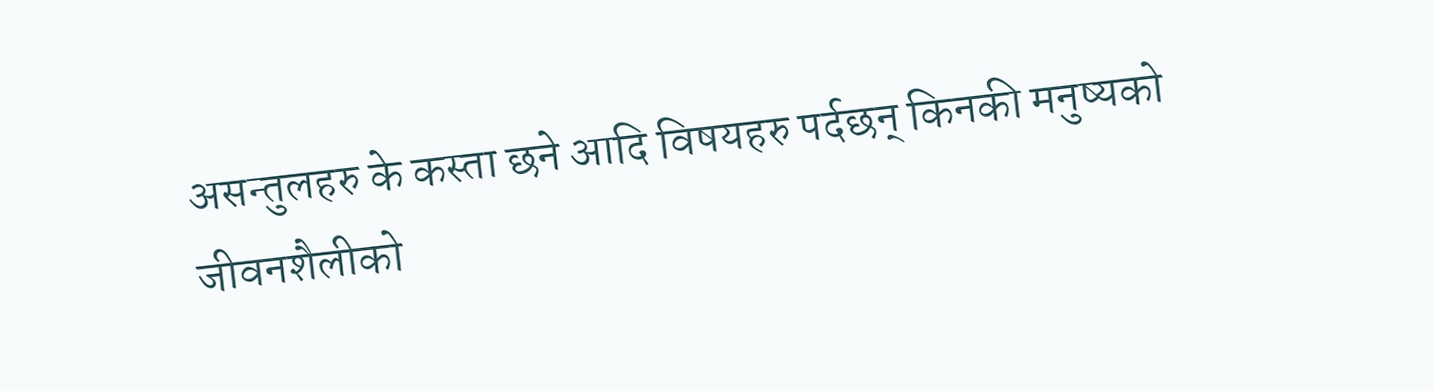असन्तुलहरु के कस्ता छने आदि विषयहरु पर्दछन् किनकी मनुष्यको जीवनशैलीको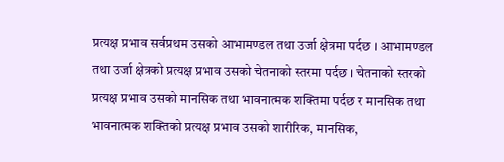प्रत्यक्ष प्रभाव सर्वप्रथम उसको आभामण्डल तथा उर्जा क्षेत्रमा पर्दछ । आभामण्डल तथा उर्जा क्षेत्रको प्रत्यक्ष प्रभाव उसको चेतनाको स्तरमा पर्दछ । चेतनाको स्तरको प्रत्यक्ष प्रभाव उसको मानसिक तथा भावनात्मक शक्तिमा पर्दछ र मानसिक तथा भावनात्मक शक्तिको प्रत्यक्ष प्रभाव उसको शारीरिक, मानसिक,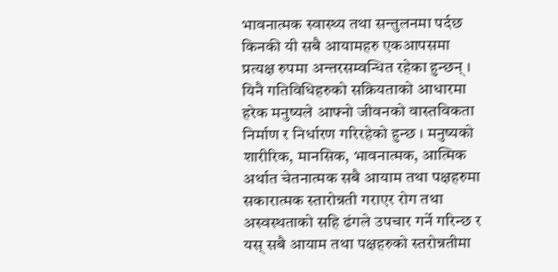भावनात्मक स्वास्थ्य तथा सन्तुलनमा पर्दछ किनकी यी सबै आयामहरु एकआपसमा प्रत्यक्ष रुपमा अन्तरसम्वन्धित रहेका हुन्छन् । यिनै गतिविधिहरुको सक्रियताको आधारमा हरेक मनुष्यले आफ्नो जीवनको वास्तविकता निर्माण र निर्धारण गरिरहेको हुन्छ । मनुष्यको शारीरिक, मानसिक, भावनात्मक, आत्मिक अर्थात चेतनात्मक सबै आयाम तथा पक्षहरुमा सकारात्मक स्तारोन्नती गराएर रोग तथा अस्वस्थताको सहि ढंगले उपचार गर्ने गरिन्छ र यस् सबै आयाम तथा पक्षहरुको स्तरोन्नतीमा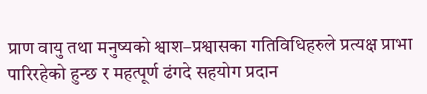प्राण वायु तथा मनुष्यको श्वाश–प्रश्वासका गतिविधिहरुले प्रत्यक्ष प्राभा पारिरहेको हुन्छ र महत्पूर्ण ढंगदे सहयोग प्रदान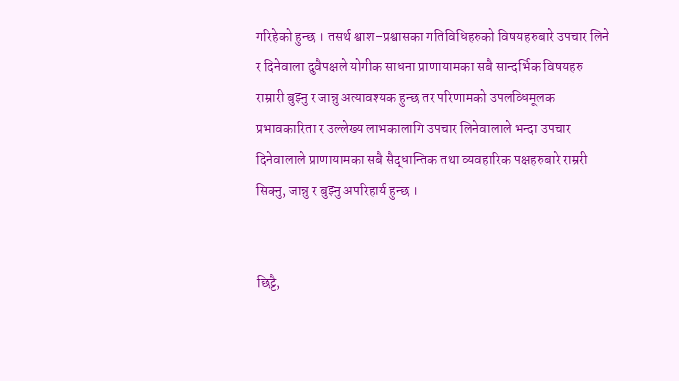गरिहेको हुन्छ । तसर्थ श्वाश–प्रश्वासका गतिविधिहरुको विषयहरुबारे उपचार लिने र दिनेवाला दुवैपक्षले योगीक साधना प्राणायामका सबै सान्दर्भिक विषयहरु राम्रारी बुझ्नु र जान्नु अत्यावश्यक हुन्छ तर परिणामको उपलव्धिमूलक प्रभावकारिता र उल्लेख्य लाभकालागि उपचार लिनेवालाले भन्दा उपचार दिनेवालाले प्राणायामका सबै सैद्धान्तिक तथा व्यवहारिक पक्षहरुबारे राम्ररी सिक्नु, जान्नु र बुझ्नु अपरिहार्य हुन्छ ।


छिट्टै,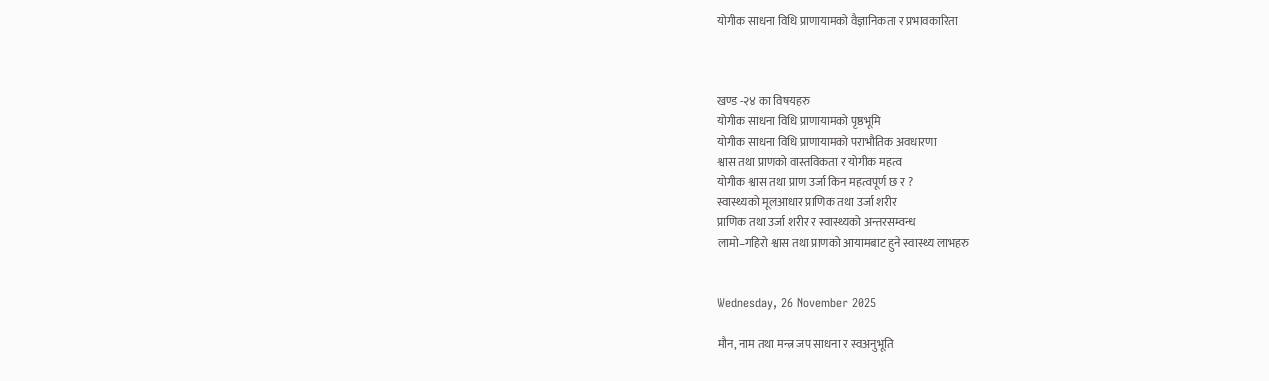योगीक साधना विधि प्राणायामको वैज्ञानिकता र प्रभावकारिता



खण्ड -२४ का विषयहरु
योगीक साधना विधि प्राणायामको पृष्ठभूमि
योगीक साधना विधि प्राणायामको पराभौतिक अवधारणा
श्वास तथा प्राणको वास्तविकता र योगीक महत्व
योगीक श्वास तथा प्राण उर्जा किन महत्वपूर्ण छ र ?
स्वास्थ्यको मूलआधार प्राणिक तथा उर्जा शरीर
प्राणिक तथा उर्जा शरीर र स्वास्थ्यको अन्तरसम्वन्ध
लामो–गहिरो श्वास तथा प्राणको आयामबाट हुने स्वास्थ्य लाभहरु


Wednesday, 26 November 2025

मौन, नाम तथा मन्त्र जप साधना र स्वअनुभूति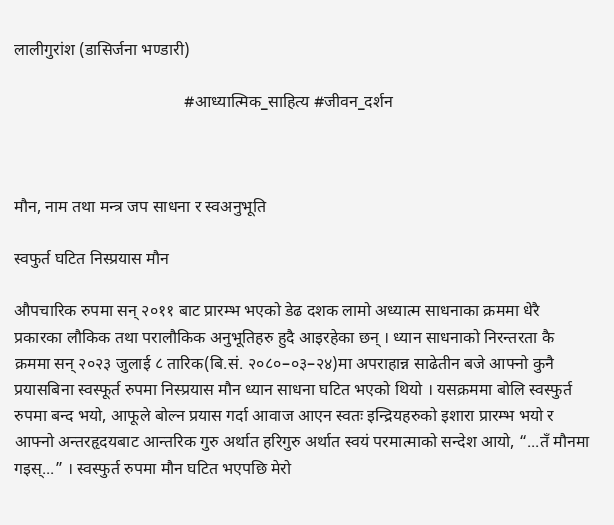लालीगुरांश (डासिर्जना भण्डारी)

                                         #आध्यात्मिक_साहित्य #जीवन_दर्शन



मौन, नाम तथा मन्त्र जप साधना र स्वअनुभूति

स्वफुर्त घटित निस्प्रयास मौन

औपचारिक रुपमा सन् २०११ बाट प्रारम्भ भएको डेढ दशक लामो अध्यात्म साधनाका क्रममा धेरै प्रकारका लौकिक तथा परालौकिक अनुभूतिहरु हुदै आइरहेका छन् । ध्यान साधनाको निरन्तरता कै क्रममा सन् २०२३ जुलाई ८ तारिक(बि.सं. २०८०–०३–२४)मा अपराहान्न साढेतीन बजे आफ्नो कुनै प्रयासबिना स्वस्फूर्त रुपमा निस्प्रयास मौन ध्यान साधना घटित भएको थियो । यसक्रममा बोलि स्वस्फुर्त रुपमा बन्द भयो, आफूले बोल्न प्रयास गर्दा आवाज आएन स्वतः इन्द्रियहरुको इशारा प्रारम्भ भयो र आफ्नो अन्तरहृदयबाट आन्तरिक गुरु अर्थात हरिगुरु अर्थात स्वयं परमात्माको सन्देश आयो, “...तँ मौनमा गइस्...” । स्वस्फुर्त रुपमा मौन घटित भएपछि मेरो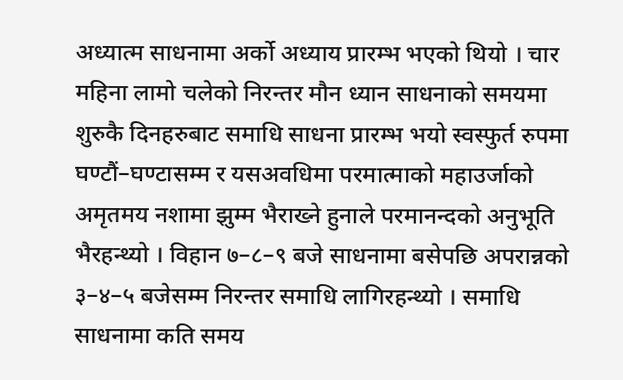अध्यात्म साधनामा अर्को अध्याय प्रारम्भ भएको थियो । चार महिना लामो चलेको निरन्तर मौन ध्यान साधनाको समयमा शुरुकै दिनहरुबाट समाधि साधना प्रारम्भ भयो स्वस्फुर्त रुपमा घण्टौं–घण्टासम्म र यसअवधिमा परमात्माको महाउर्जाको अमृतमय नशामा झुम्म भैराख्ने हुनाले परमानन्दको अनुभूति भैरहन्थ्यो । विहान ७–८–९ बजे साधनामा बसेपछि अपरान्नको ३–४–५ बजेसम्म निरन्तर समाधि लागिरहन्थ्यो । समाधि साधनामा कति समय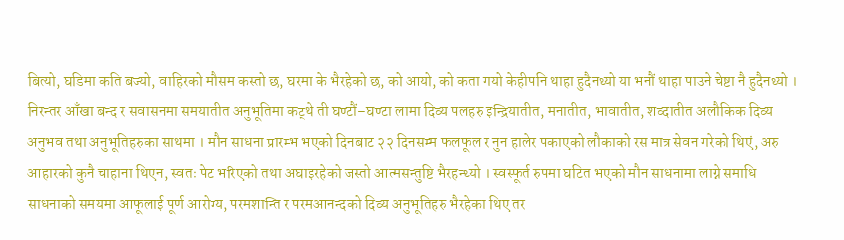बित्यो, घडिमा कति बज्यो, वाहिरको मौसम कस्तो छ, घरमा के भैरहेको छ, को आयो, को कता गयो केहीपनि थाहा हुदैनथ्यो या भनौं थाहा पाउने चेष्टा नै हुदैनथ्यो । निरन्तर आँखा बन्द र सवासनमा समयातीत अनुभूतिमा कट्थे ती घण्टौं–घण्टा लामा दिव्य पलहरु इन्द्रियातीत, मनातीत, भावातीत, शव्दातीत अलौकिक दिव्य अनुभव तथा अनुभूतिहरुका साथमा । मौन साधना प्रारम्भ भएको दिनबाट २२ दिनसम्म फलफूल र नुन हालेर पकाएको लौकाको रस मात्र सेवन गरेको थिएं, अरु आहारको कुनै चाहाना थिएन, स्वतः पेट भरिएको तथा अघाइरहेको जस्तो आत्मसन्तुष्टि भैरहन्थ्यो । स्वस्फूर्त रुपमा घटित भएको मौन साधनामा लाग्ने समाधि साधनाको समयमा आफूलाई पूर्ण आरोग्य, परमशान्ति र परमआनन्दको दिव्य अनुभूतिहरु भैरहेका थिए तर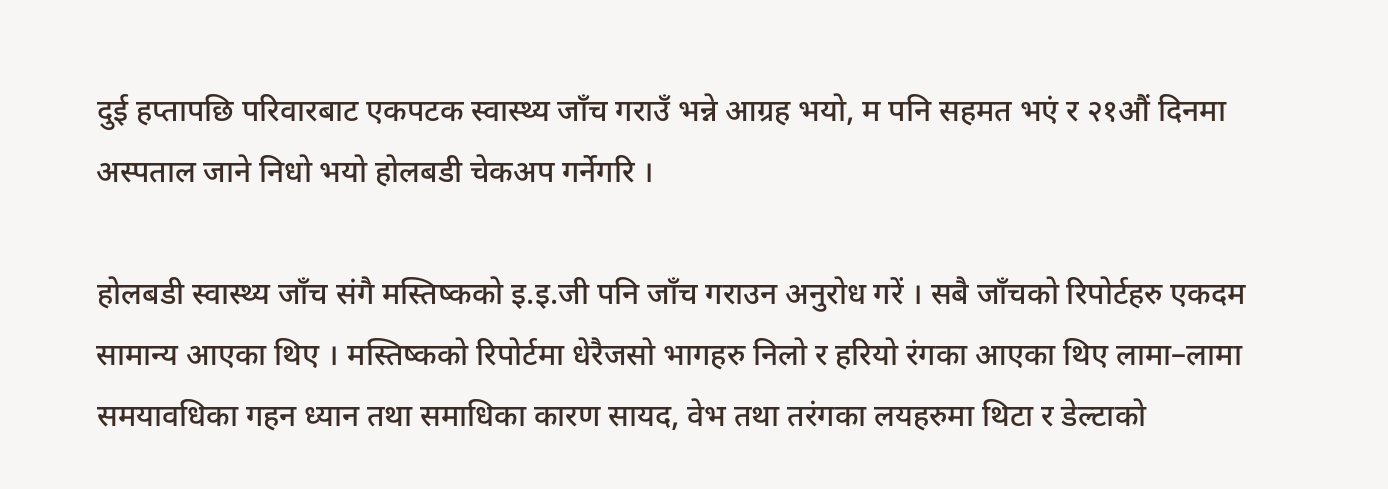दुई हप्तापछि परिवारबाट एकपटक स्वास्थ्य जाँच गराउँ भन्ने आग्रह भयो, म पनि सहमत भएं र २१औं दिनमा अस्पताल जाने निधो भयो होलबडी चेकअप गर्नेगरि ।

होलबडी स्वास्थ्य जाँच संगै मस्तिष्कको इ.इ.जी पनि जाँच गराउन अनुरोध गरें । सबै जाँचको रिपोर्टहरु एकदम सामान्य आएका थिए । मस्तिष्कको रिपोर्टमा धेरैजसो भागहरु निलो र हरियो रंगका आएका थिए लामा–लामा समयावधिका गहन ध्यान तथा समाधिका कारण सायद, वेभ तथा तरंगका लयहरुमा थिटा र डेल्टाको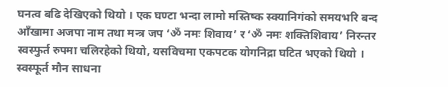घनत्व बढि देखिएको थियो । एक घण्टा भन्दा लामो मस्तिष्क स्क्यानिगंको समयभरि बन्द आँखामा अजपा नाम तथा मन्त्र जप ‘ॐ नमः शिवाय’ र ‘ॐ नमः शक्तिशिवाय’ निरन्तर स्वस्फुर्त रुपमा चलिरहेको थियो, यसविचमा एकपटक योगनिद्रा घटित भएको थियो । स्वस्फूर्त मौन साधना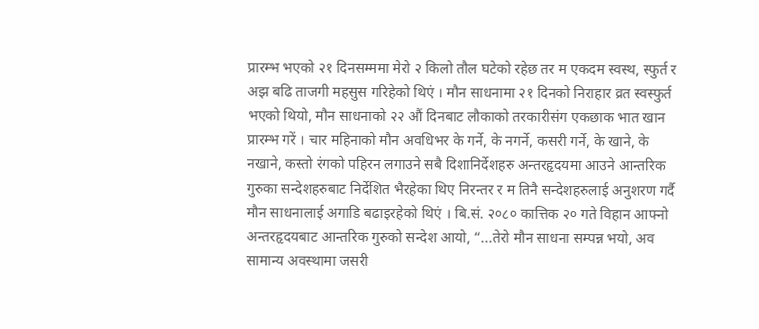प्रारम्भ भएको २१ दिनसम्ममा मेरो २ किलो तौल घटेको रहेछ तर म एकदम स्वस्थ, स्फुर्त र अझ बढि ताजगी महसुस गरिहेको थिएं । मौन साधनामा २१ दिनको निराहार व्रत स्वस्फुर्त भएको थियो, मौन साधनाको २२ औं दिनबाट लौकाको तरकारीसंग एकछाक भात खान प्रारम्भ गरें । चार महिनाको मौन अवधिभर के गर्ने, के नगर्ने, कसरी गर्ने, के खाने, के नखाने, कस्तो रंगको पहिरन लगाउने सबै दिशानिर्देशहरु अन्तरहृदयमा आउने आन्तरिक गुरुका सन्देशहरुबाट निर्देशित भैरहेका थिए निरन्तर र म तिनै सन्देशहरुलाई अनुशरण गर्दै मौन साधनालाई अगाडि बढाइरहेको थिएं । बि.सं. २०८० कात्तिक २० गते विहान आफ्नो अन्तरहृदयबाट आन्तरिक गुरुको सन्देश आयो, “...तेरो मौन साधना सम्पन्न भयो, अव सामान्य अवस्थामा जसरी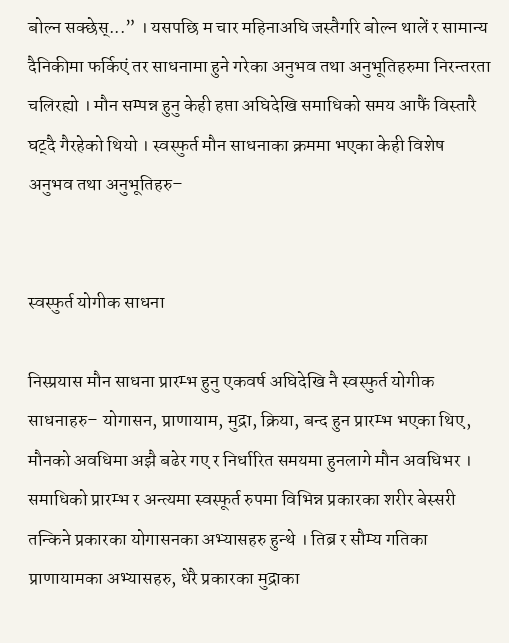बोल्न सक्छेस्...” । यसपछि म चार महिनाअघि जस्तैगरि बोल्न थालें र सामान्य दैनिकीमा फर्किएं तर साधनामा हुने गरेका अनुभव तथा अनुभूतिहरुमा निरन्तरता चलिरह्यो । मौन सम्पन्न हुनु केही हप्ता अघिदेखि समाधिको समय आफैं विस्तारै घट्दै गैरहेको थियो । स्वस्फुर्त मौन साधनाका क्रममा भएका केही विशेष अनुभव तथा अनुभूतिहरु–


स्वस्फुर्त योगीक साधना

निस्प्रयास मौन साधना प्रारम्भ हुनु एकवर्ष अघिदेखि नै स्वस्फुर्त योगीक साधनाहरु– योगासन, प्राणायाम, मुद्रा, क्रिया, बन्द हुन प्रारम्भ भएका थिए, मौनको अवधिमा अझै बढेर गए र निर्धारित समयमा हुनलागे मौन अवधिभर । समाधिको प्रारम्भ र अन्त्यमा स्वस्फूर्त रुपमा विभिन्न प्रकारका शरीर बेस्सरी तन्किने प्रकारका योगासनका अभ्यासहरु हुन्थे । तिब्र र सौम्य गतिका प्राणायामका अभ्यासहरु, धेरै प्रकारका मुद्राका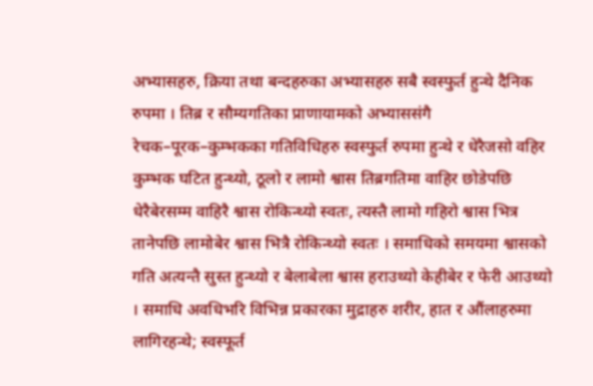अभ्यासहरु, क्रिया तथा बन्दहरुका अभ्यासहरु सबै स्वस्फुर्त हुन्थे दैनिक रुपमा । तिब्र र सौम्यगतिका प्राणायामको अभ्याससंगै रेचक–पूरक–कुम्भकका गतिविधिहरु स्वस्फुर्त रुपमा हुन्थे र धेरैजसो वहिर कुम्भक घटित हुन्थ्यो, ठूलो र लामो श्वास तिब्रगतिमा वाहिर छोडेपछि धेरैबेरसम्म वाहिरै श्वास रोकिन्थ्यो स्वतः, त्यस्तै लामो गहिरो श्वास भित्र तानेपछि लामोबेर श्वास भित्रै रोकिन्थ्यो स्वतः । समाधिको समयमा श्वासको गति अत्यन्तै सुस्त हुन्थ्यो र बेलाबेला श्वास हराउथ्यो केहीबेर र फेरी आउथ्यो । समाधि अवधिभरि विभिन्न प्रकारका मुद्राहरु शरीर, हात र औंलाहरुमा लागिरहन्थे; स्वस्फूर्त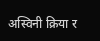अस्विनी क्रिया र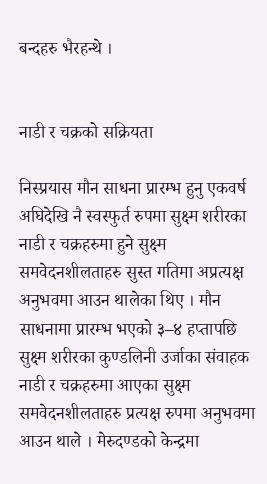बन्दहरु भैरहन्थे ।


नाडी र चक्रको सक्रियता

निस्प्रयास मौन साधना प्रारम्भ हुनु एकवर्ष अघिदेखि नै स्वस्फुर्त रुपमा सुक्ष्म शरीरका नाडी र चक्रहरुमा हुने सुक्ष्म समवेदनशीलताहरु सुस्त गतिमा अप्रत्यक्ष अनुभवमा आउन थालेका थिए । मौन साधनामा प्रारम्भ भएको ३–४ हप्तापछि सुक्ष्म शरीरका कुण्डलिनी उर्जाका संवाहक नाडी र चक्रहरुमा आएका सुक्ष्म समवेदनशीलताहरु प्रत्यक्ष रुपमा अनुभवमा आउन थाले । मेरुदण्डको केन्द्रमा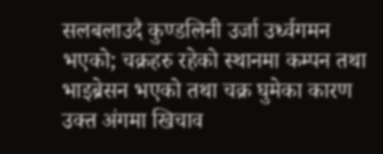सलबलाउदै कुण्डलिनी उर्जा उर्ध्वगमन भएको; चक्रहरु रहेको स्थानमा कम्पन तथा भाइब्रेसन भएको तथा चक्र घुमेका कारण उक्त अंगमा खिचाव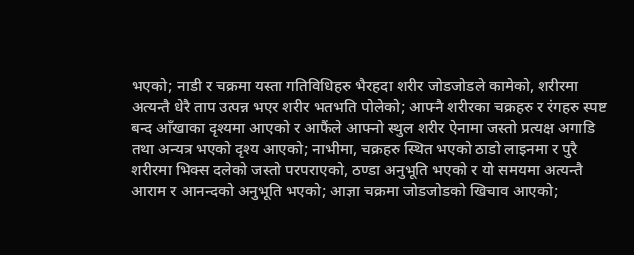भएको; नाडी र चक्रमा यस्ता गतिविधिहरु भैरहदा शरीर जोडजोडले कामेको, शरीरमा अत्यन्तै धेरै ताप उत्पन्न भएर शरीर भतभति पोलेको; आफ्नै शरीरका चक्रहरु र रंगहरु स्पष्ट बन्द आँखाका दृश्यमा आएको र आफैंले आफ्नो स्थुल शरीर ऐनामा जस्तो प्रत्यक्ष अगाडि तथा अन्यत्र भएको दृश्य आएको; नाभीमा, चक्रहरु स्थित भएको ठाडो लाइनमा र पुरै शरीरमा भिक्स दलेको जस्तो परपराएको, ठण्डा अनुभूति भएको र यो समयमा अत्यन्तै आराम र आनन्दको अनुभूति भएको; आज्ञा चक्रमा जोडजोडको खिचाव आएको;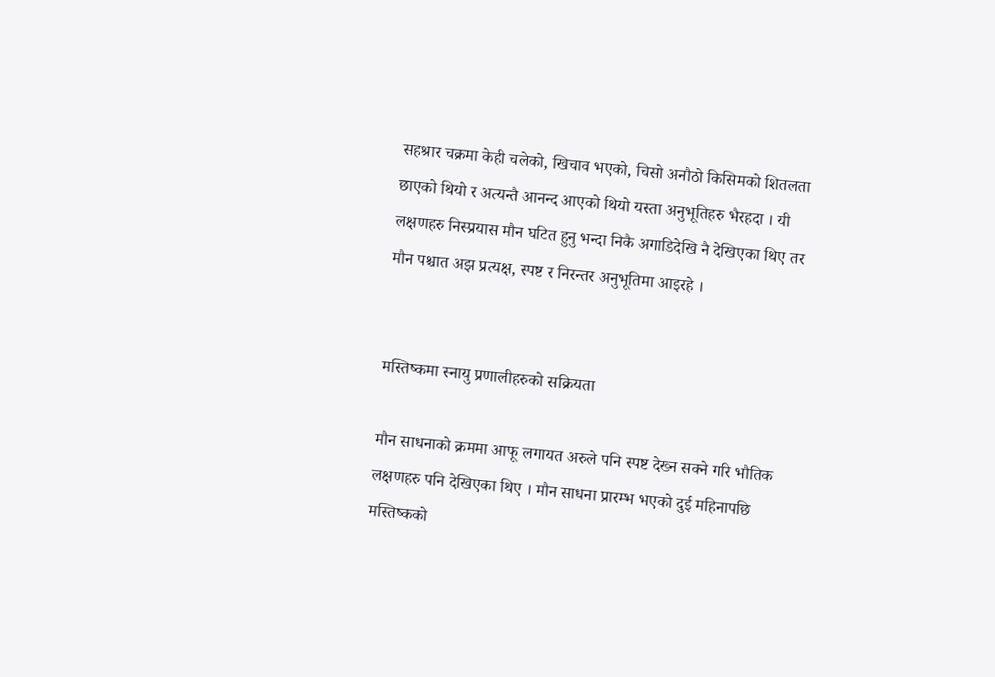सहश्रार चक्रमा केही चलेको, खिचाव भएको, चिसो अनौठो किसिमको शितलता छाएको थियो र अत्यन्तै आनन्द आएको थियो यस्ता अनुभूतिहरु भैरहदा । यी लक्षणहरु निस्प्रयास मौन घटित हुनु भन्दा निकै अगाडिदेखि नै देखिएका थिए तर मौन पश्चात अझ प्रत्यक्ष, स्पष्ट र निरन्तर अनुभूतिमा आइरहे ।


मस्तिष्कमा स्नायु प्रणालीहरुको सक्रियता

मौन साधनाको क्रममा आफू लगायत अरुले पनि स्पष्ट देख्न सक्ने गरि भौतिक लक्षणहरु पनि देखिएका थिए । मौन साधना प्रारम्भ भएको दुई महिनापछि मस्तिष्कको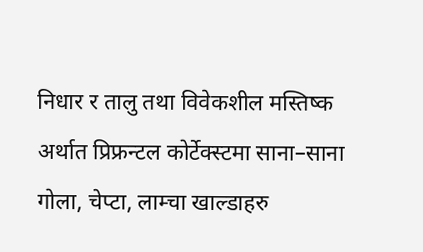निधार र तालु तथा विवेकशील मस्तिष्क अर्थात प्रिफ्रन्टल कोर्टेक्स्टमा साना–साना गोला, चेप्टा, लाम्चा खाल्डाहरु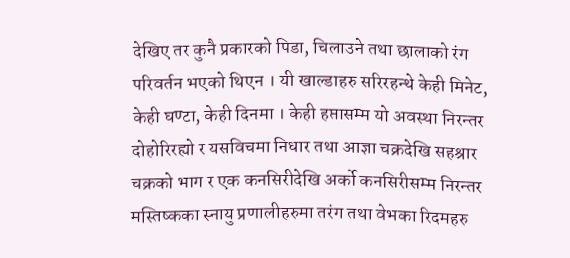देखिए तर कुनै प्रकारको पिडा, चिलाउने तथा छालाको रंग परिवर्तन भएको थिएन । यी खाल्डाहरु सरिरहन्थे केही मिनेट, केही घण्टा, केही दिनमा । केही हप्तासम्म यो अवस्था निरन्तर दोहोरिरह्यो र यसविचमा निधार तथा आज्ञा चक्रदेखि सहश्रार चक्रको भाग र एक कनसिरीदेखि अर्को कनसिरीसम्म निरन्तर मस्तिष्कका स्नायु प्रणालीहरुमा तरंग तथा वेभका रिदमहरु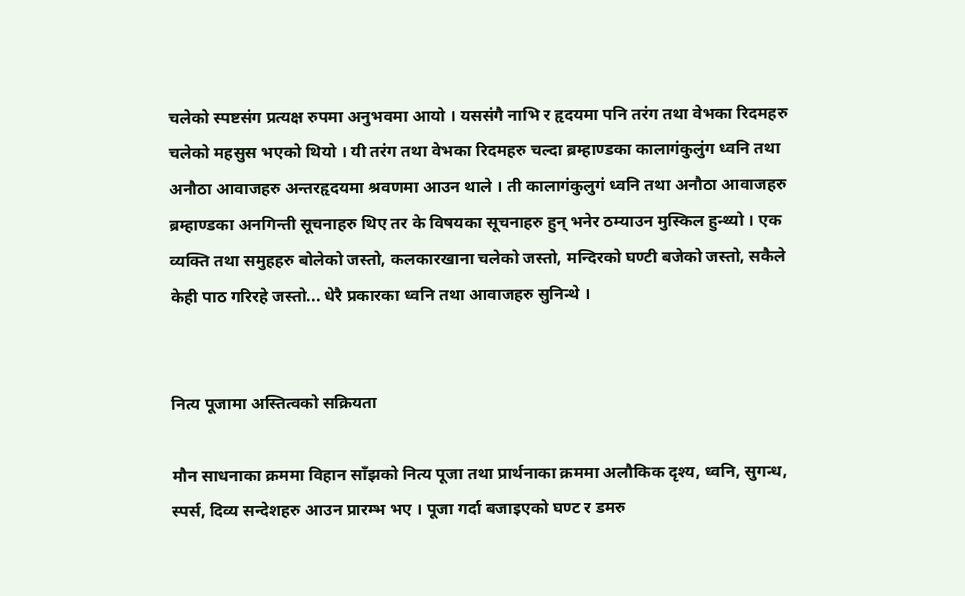चलेको स्पष्टसंग प्रत्यक्ष रुपमा अनुभवमा आयो । यससंगै नाभि र हृदयमा पनि तरंग तथा वेभका रिदमहरु चलेको महसुस भएको थियो । यी तरंग तथा वेभका रिदमहरु चल्दा ब्रम्हाण्डका कालागंकुलुंग ध्वनि तथा अनौठा आवाजहरु अन्तरहृदयमा श्रवणमा आउन थाले । ती कालागंकुलुगं ध्वनि तथा अनौठा आवाजहरु ब्रम्हाण्डका अनगिन्ती सूचनाहरु थिए तर के विषयका सूचनाहरु हुन् भनेर ठम्याउन मुस्किल हुन्थ्यो । एक व्यक्ति तथा समुहहरु बोलेको जस्तो, कलकारखाना चलेको जस्तो, मन्दिरको घण्टी बजेको जस्तो, सकैले केही पाठ गरिरहे जस्तो... धेरै प्रकारका ध्वनि तथा आवाजहरु सुनिन्थे ।


नित्य पूजामा अस्तित्वको सक्रियता

मौन साधनाका क्रममा विहान साँझको नित्य पूजा तथा प्रार्थनाका क्रममा अलौकिक दृश्य, ध्वनि, सुगन्ध, स्पर्स, दिव्य सन्देशहरु आउन प्रारम्भ भए । पूजा गर्दा बजाइएको घण्ट र डमरु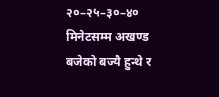२०–२५–३०–४० मिनेटसम्म अखण्ड बजेको बज्यै हुन्थे र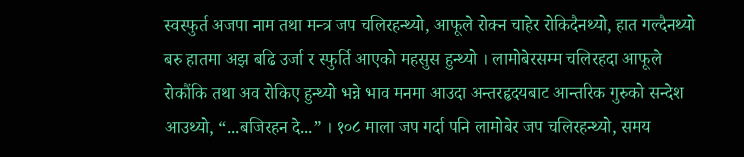स्वस्फुर्त अजपा नाम तथा मन्त्र जप चलिरहन्थ्यो, आफूले रोक्न चाहेर रोकिदैनथ्यो, हात गल्दैनथ्यो बरु हातमा अझ बढि उर्जा र स्फुर्ति आएको महसुस हुन्थ्यो । लामोबेरसम्म चलिरहदा आफूले रोकौंकि तथा अव रोकिए हुन्थ्यो भन्ने भाव मनमा आउदा अन्तरहृदयबाट आन्तरिक गुरुको सन्देश आउथ्यो, “...बजिरहन दे...” । १०८ माला जप गर्दा पनि लामोबेर जप चलिरहन्थ्यो, समय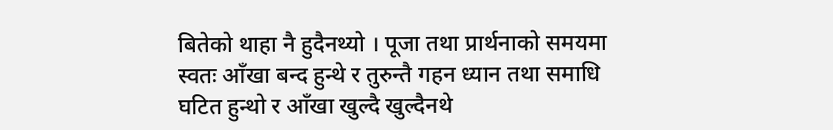बितेको थाहा नै हुदैनथ्यो । पूजा तथा प्रार्थनाको समयमा स्वतः आँखा बन्द हुन्थे र तुरुन्तै गहन ध्यान तथा समाधि घटित हुन्थो र आँखा खुल्दै खुल्दैनथे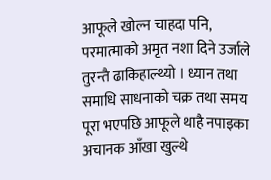आफूले खोल्न चाहदा पनि, परमात्माको अमृत नशा दिने उर्जाले तुरन्तै ढाकिहाल्थ्यो । ध्यान तथा समाधि साधनाको चक्र तथा समय पूरा भएपछि आफूले थाहै नपाइका अचानक आँखा खुल्थे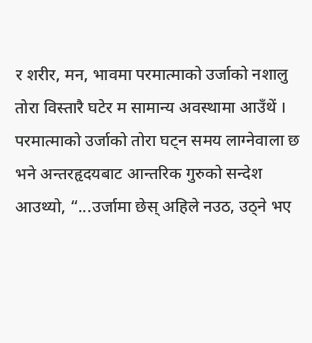र शरीर, मन, भावमा परमात्माको उर्जाको नशालु तोरा विस्तारै घटेर म सामान्य अवस्थामा आउँथें । परमात्माको उर्जाको तोरा घट्न समय लाग्नेवाला छ भने अन्तरहृदयबाट आन्तरिक गुरुको सन्देश आउथ्यो, “...उर्जामा छेस् अहिले नउठ, उठ्ने भए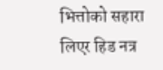भित्तोको सहारा लिएर हिड नत्र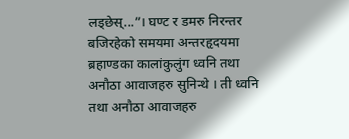लड्छेस्...”। घण्ट र डमरु निरन्तर बजिरहेको समयमा अन्तरहृदयमा ब्रहाण्डका कालांकुलुंग ध्वनि तथा अनौठा आवाजहरु सुनिन्थे । ती ध्वनि तथा अनौठा आवाजहरु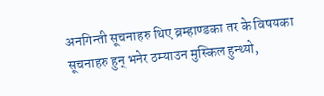अनगिन्ती सूचनाहरु थिए ब्रम्हाण्डका तर के विषयका सूचनाहरु हुन् भनेर ठम्याउन मुस्किल हुन्थ्यो,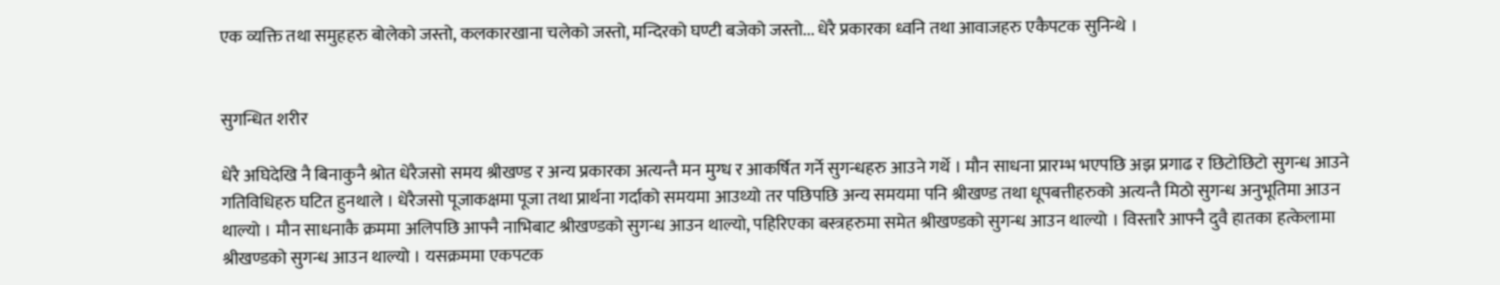एक व्यक्ति तथा समुहहरु बोलेको जस्तो, कलकारखाना चलेको जस्तो, मन्दिरको घण्टी बजेको जस्तो... धेरै प्रकारका ध्वनि तथा आवाजहरु एकैपटक सुनिन्थे ।


सुगन्धित शरीर

धेरै अघिदेखि नै बिनाकुनै श्रोत धेरैजसो समय श्रीखण्ड र अन्य प्रकारका अत्यन्तै मन मुग्ध र आकर्षित गर्ने सुगन्धहरु आउने गर्थे । मौन साधना प्रारम्भ भएपछि अझ प्रगाढ र छिटोछिटो सुगन्ध आउने गतिविधिहरु घटित हुनथाले । धेरैजसो पूजाकक्षमा पूजा तथा प्रार्थना गर्दाको समयमा आउथ्यो तर पछिपछि अन्य समयमा पनि श्रीखण्ड तथा धूपबत्तीहरुको अत्यन्तै मिठो सुगन्ध अनुभूतिमा आउन थाल्यो । मौन साधनाकै क्रममा अलिपछि आफ्नै नाभिबाट श्रीखण्डको सुगन्ध आउन थाल्यो, पहिरिएका बस्त्रहरुमा समेत श्रीखण्डको सुगन्ध आउन थाल्यो । विस्तारै आफ्नै दुवै हातका हत्केलामा श्रीखण्डको सुगन्ध आउन थाल्यो । यसक्रममा एकपटक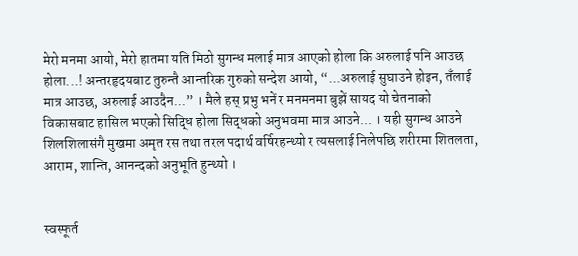मेरो मनमा आयो, मेरो हातमा यति मिठो सुगन्ध मलाई मात्र आएको होला कि अरुलाई पनि आउछ होला...! अन्तरहृदयबाट तुरुन्तै आन्तरिक गुरुको सन्देश आयो, “...अरुलाई सुघाउने होइन, तँलाई मात्र आउछ, अरुलाई आउदैन...” । मैले हस् प्रभु भनें र मनमनमा बुझें सायद यो चेतनाको विकासबाट हासिल भएको सिद्धि होला सिद्धको अनुभवमा मात्र आउने... । यही सुगन्ध आउने शिलशिलासंगै मुखमा अमृत रस तथा तरल पदार्थ वर्षिरहन्थ्यो र त्यसलाई निलेपछि शरीरमा शितलता, आराम, शान्ति, आनन्दको अनुभूति हुन्थ्यो ।


स्वस्फूर्त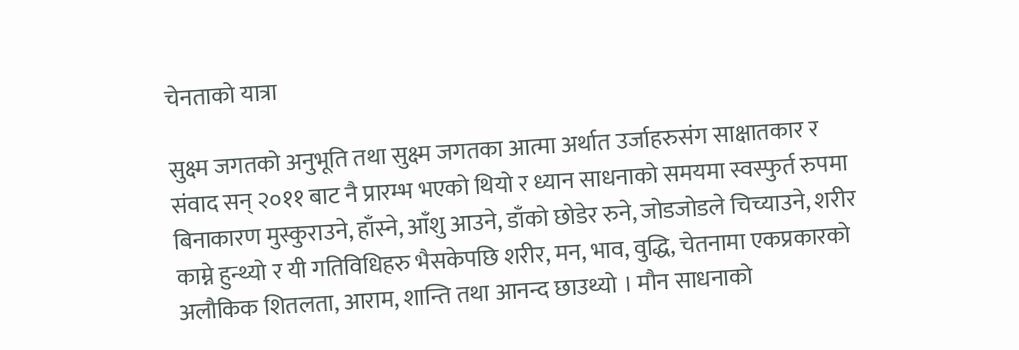चेनताको यात्रा

सुक्ष्म जगतको अनुभूति तथा सुक्ष्म जगतका आत्मा अर्थात उर्जाहरुसंग साक्षातकार र संवाद सन् २०११ बाट नै प्रारम्भ भएको थियो र ध्यान साधनाको समयमा स्वस्फुर्त रुपमा बिनाकारण मुस्कुराउने, हाँस्ने, आँशु आउने, डाँको छोडेर रुने, जोडजोडले चिच्याउने, शरीर काम्ने हुन्थ्यो र यी गतिविधिहरु भैसकेपछि शरीर, मन, भाव, वुद्धि, चेतनामा एकप्रकारको अलौकिक शितलता, आराम, शान्ति तथा आनन्द छाउथ्यो । मौन साधनाको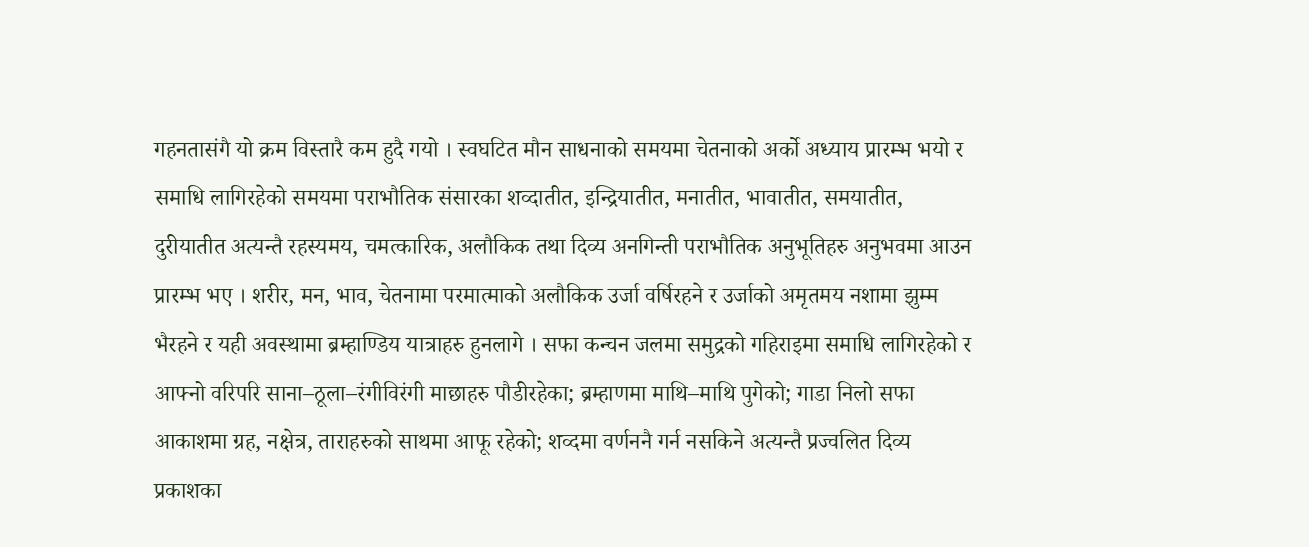गहनतासंगै यो क्रम विस्तारै कम हुदै गयो । स्वघटित मौन साधनाको समयमा चेतनाको अर्को अध्याय प्रारम्भ भयो र समाधि लागिरहेको समयमा पराभौतिक संसारका शव्दातीत, इन्द्रियातीत, मनातीत, भावातीत, समयातीत, दुरीयातीत अत्यन्तै रहस्यमय, चमत्कारिक, अलौकिक तथा दिव्य अनगिन्ती पराभौतिक अनुभूतिहरु अनुभवमा आउन प्रारम्भ भए । शरीर, मन, भाव, चेतनामा परमात्माको अलौकिक उर्जा वर्षिरहने र उर्जाको अमृतमय नशामा झुम्म भैरहने र यही अवस्थामा ब्रम्हाण्डिय यात्राहरु हुनलागे । सफा कन्चन जलमा समुद्रको गहिराइमा समाधि लागिरहेको र आफ्नो वरिपरि साना–ठूला–रंगीविरंगी माछाहरु पौडीरहेका; ब्रम्हाणमा माथि–माथि पुगेको; गाडा निलो सफा आकाशमा ग्रह, नक्षेत्र, ताराहरुको साथमा आफू रहेको; शव्दमा वर्णननै गर्न नसकिने अत्यन्तै प्रज्वलित दिव्य प्रकाशका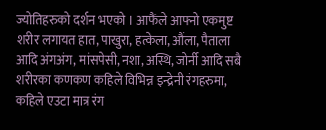ज्योतिहरुको दर्शन भएको । आफैंले आफ्नो एकमुष्ट शरीर लगायत हात, पाखुरा, हत्केला, औंला, पैताला आदि अंगअंग, मांसपेसी, नशा, अस्थि, जोर्नी आदि सबै शरीरका कणकण कहिले विभिन्न इन्द्रेनी रंगहरुमा, कहिले एउटा मात्र रंग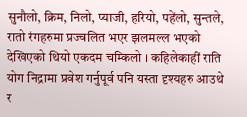सुनौलो, क्रिम, निलो, प्याजी, हरियो, पहेंलो, सुन्तले, रातो रंगहरुमा प्रज्वलित भएर झलमल्ल भएको देखिएको थियो एकदम चम्किलो । कहिलेकाहीं राति योग निद्रामा प्रवेश गर्नुपूर्व पनि यस्ता दृश्यहरु आउथे र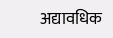अद्यावधिक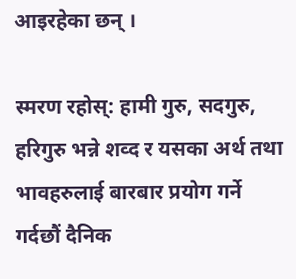आइरहेका छन् ।

स्मरण रहोस्: हामी गुरु, सदगुरु, हरिगुरु भन्ने शव्द र यसका अर्थ तथा भावहरुलाई बारबार प्रयोग गर्ने गर्दछौं दैनिक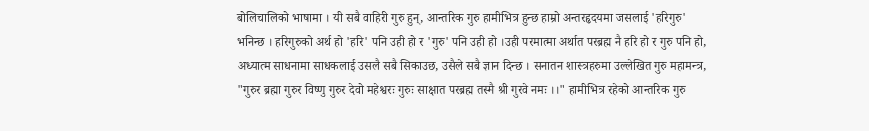बोलिचालिको भाषामा । यी सबै वाहिरी गुरु हुन्, आन्तरिक गुरु हामीभित्र हुन्छ हाम्रो अन्तरहृदयमा जसलाई 'हरिगुरु' भनिन्छ । हरिगुरुको अर्थ हो 'हरि' पनि उही हो र 'गुरु' पनि उही हो ।उही परमात्मा अर्थात परब्रह्म नै हरि हो र गुरु पनि हो, अध्यात्म साधनामा साधकलाई उसलै सबै सिकाउछ, उसैले सबै ज्ञान दिन्छ । सनातन शास्त्रहरुमा उल्लेखित गुरु महामन्त्र, "गुरुर ब्रह्मा गुरुर विष्णु गुरुर देवो महेश्वरः गुरुः साक्षात परब्रह्म तस्मै श्री गुरवे नमः ।।" हामीभित्र रहेको आन्तरिक गुरु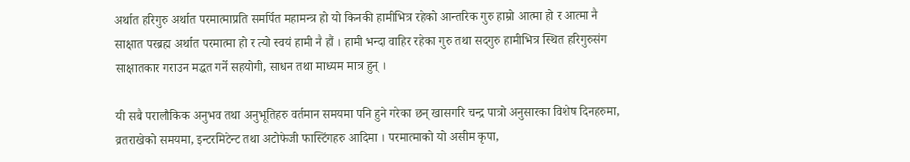अर्थात हरिगुरु अर्थात परमात्माप्रति समर्पित महामन्त्र हो यो किनकी हामीभित्र रहेको आन्तरिक गुरु हाम्रो आत्मा हो र आत्मा नै साक्षात परब्रह्म अर्थात परमात्मा हो र त्यो स्वयं हामी नै हौं । हामी भन्दा वाहिर रहेका गुरु तथा सदगुरु हामीभित्र स्थित हरिगुरुसंग साक्षातकार गराउन मद्धत गर्ने सहयोगी, साधन तथा माध्यम मात्र हुन् ।

यी सबै परालौकिक अनुभव तथा अनुभूतिहरु वर्तमान समयमा पनि हुने गरेका छन् खासगरि चन्द्र पात्रो अनुसारका विशेष दिनहरुमा, व्रतराखेको समयमा, इन्टरमिटेन्ट तथा अटोफेजी फास्टिंगहरु आदिमा । परमात्माको यो असीम कृपा,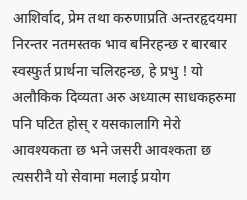आशिर्वाद, प्रेम तथा करुणाप्रति अन्तरहृदयमा निरन्तर नतमस्तक भाव बनिरहन्छ र बारबार स्वस्फुर्त प्रार्थना चलिरहन्छ, हे प्रभु ! यो अलौकिक दिव्यता अरु अध्यात्म साधकहरुमा पनि घटित होस् र यसकालागि मेरो आवश्यकता छ भने जसरी आवश्कता छ त्यसरीनै यो सेवामा मलाई प्रयोग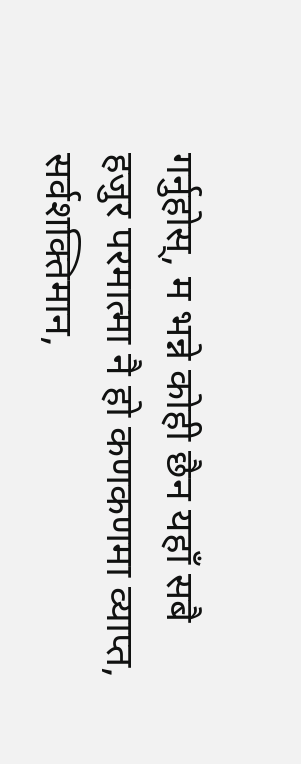गर्नुहोस्, म भन्ने कोही छैन यहाँ सबै हजुर परमात्मा नै हो कणकणमा व्याप्त, सर्वशक्तिमान,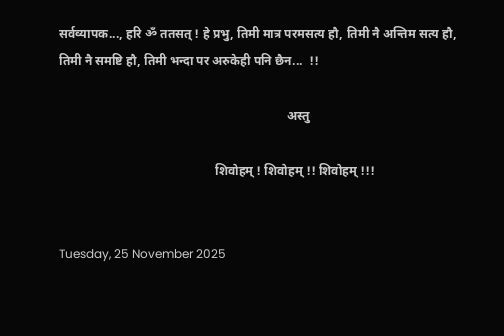सर्वव्यापक..., हरि ॐ ततसत् ! हे प्रभु, तिमी मात्र परमसत्य हौ, तिमी नै अन्तिम सत्य हौ, तिमी नै समष्टि हौ, तिमी भन्दा पर अरुकेही पनि छैन...  !!

                                                                         अस्तु

                                                  शिवोहम् ! शिवोहम् !! शिवोहम् !!!


Tuesday, 25 November 2025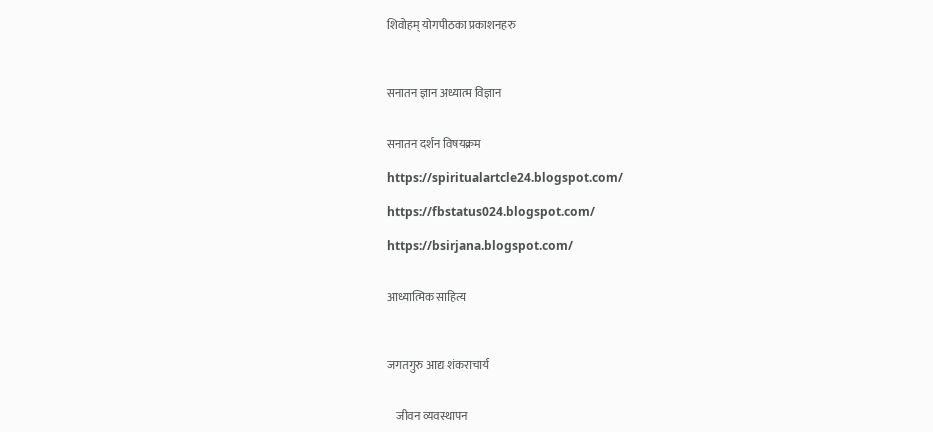शिवोहम् योगपीठका प्रकाशनहरु



सनातन ज्ञान अध्यात्म विज्ञान


सनातन दर्शन विषयक्रम

https://spiritualartcle24.blogspot.com/

https://fbstatus024.blogspot.com/

https://bsirjana.blogspot.com/


आध्यात्मिक साहित्य



जगतगुरु आद्य शंकराचार्य


    जीवन व्यवस्थापन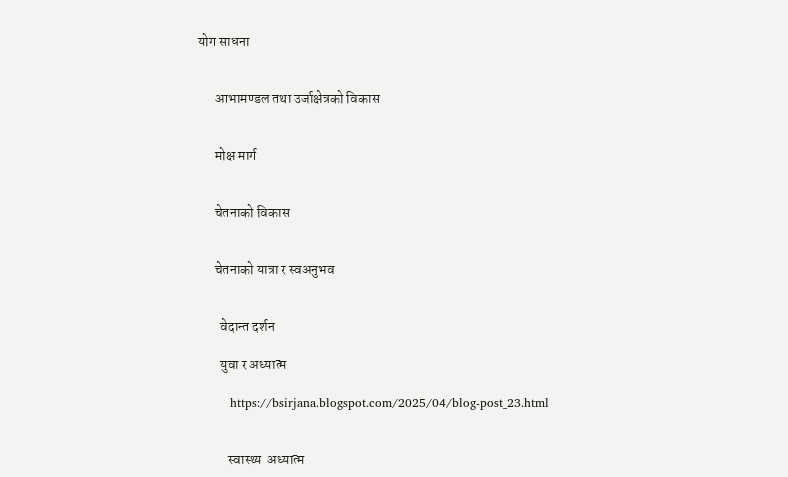योग साधना


      आभामण्डल तथा उर्जाक्षेत्रको विकास


      मोक्ष मार्ग


      चेतनाको विकास


      चेतनाको यात्रा र स्वअनुभव


        वेदान्त दर्शन

        युवा र अध्यात्म

        https://bsirjana.blogspot.com/2025/04/blog-post_23.html


           स्वास्थ्य  अध्यात्म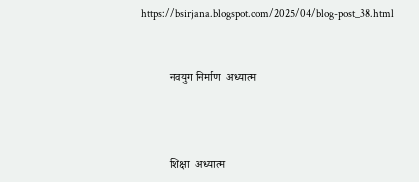https://bsirjana.blogspot.com/2025/04/blog-post_38.html


          नवयुग निर्माण  अध्यात्म



          शिक्षा  अध्यात्म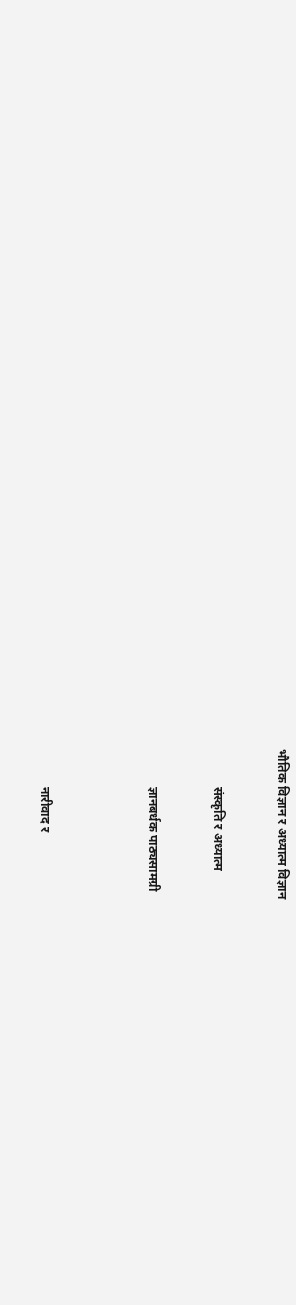भौतिक विज्ञान र अध्यात्म विज्ञान


            संस्कृति र अध्यात्म


            ज्ञानबर्धक पाठ्यसामग्री




            नारीवाद र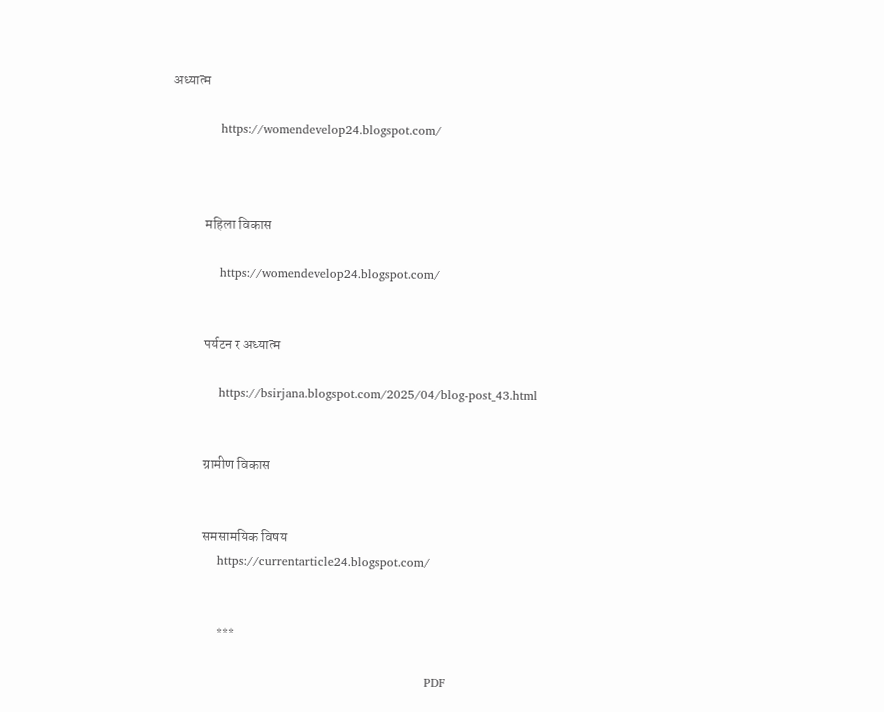अध्यात्म

            https://womendevelop24.blogspot.com/



            महिला विकास

            https://womendevelop24.blogspot.com/


            पर्यटन र अध्यात्म

            https://bsirjana.blogspot.com/2025/04/blog-post_43.html


            ग्रामीण विकास


            समसामयिक विषय
            https://currentarticle24.blogspot.com/


            ***

                                                                PDF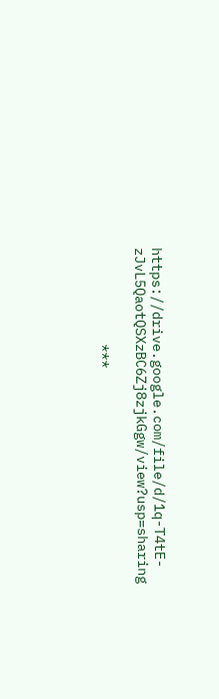https://drive.google.com/file/d/1q-T4tE-zJvL5QaotQSXzBC6Zj8zjkGgw/view?usp=sharing

            ***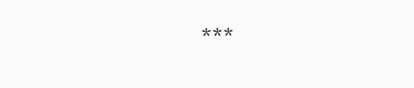***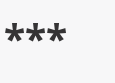***